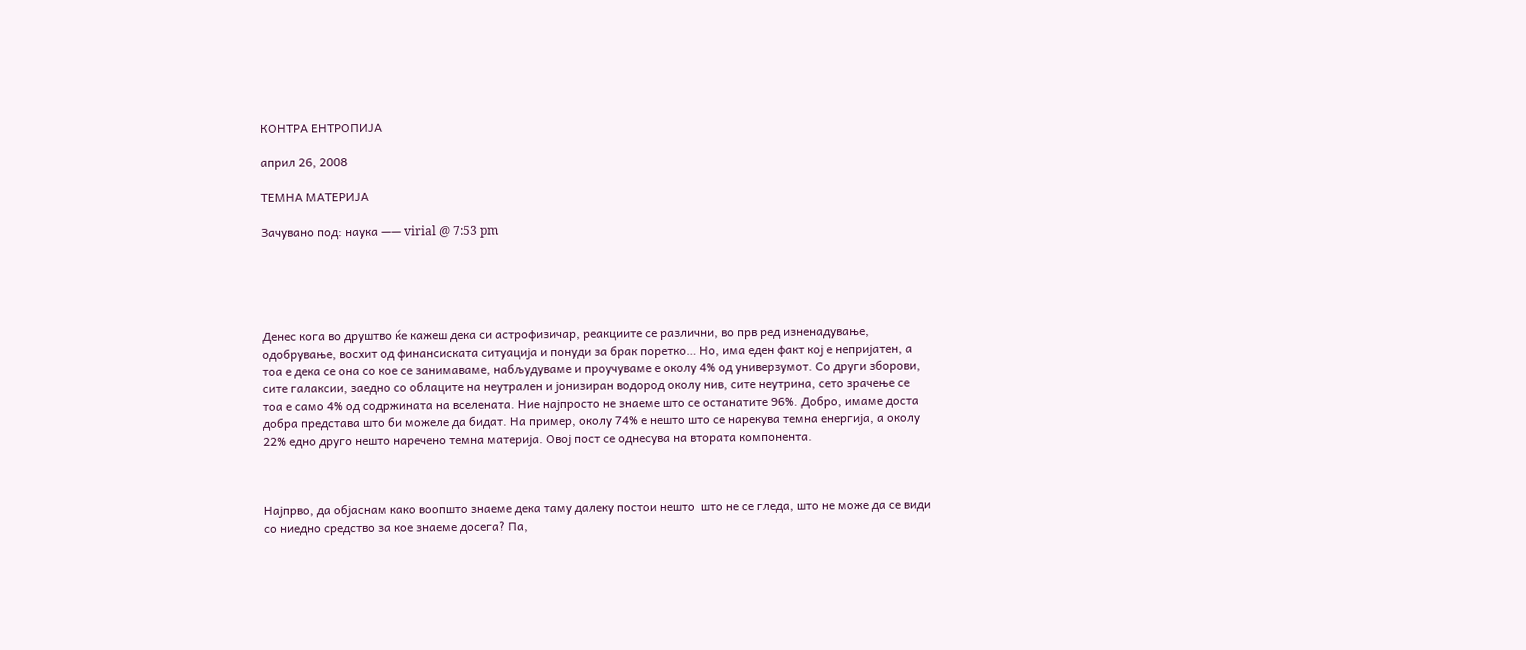КОНТРА ЕНТРОПИЈА

април 26, 2008

ТЕМНА МАТЕРИЈА

Зачувано под: наука —— virial @ 7:53 pm





Денес кога во друштво ќе кажеш дека си астрофизичар, реакциите се различни, во прв ред изненадување, одобрување, восхит од финансиската ситуација и понуди за брак поретко… Но, има еден факт кој е непријатен, а тоа е дека се она со кое се занимаваме, набљудуваме и проучуваме е околу 4% од универзумот. Со други зборови, сите галаксии, заедно со облаците на неутрален и јонизиран водород околу нив, сите неутрина, сето зрачење се тоа е само 4% од содржината на вселената. Ние најпросто не знаеме што се останатите 96%. Добро, имаме доста добра представа што би можеле да бидат. На пример, околу 74% е нешто што се нарекува темна енергија, а околу 22% едно друго нешто наречено темна материја. Овој пост се однесува на втората компонента.



Најпрво, да објаснам како воопшто знаеме дека таму далеку постои нешто  што не се гледа, што не може да се види со ниедно средство за кое знаеме досега? Па,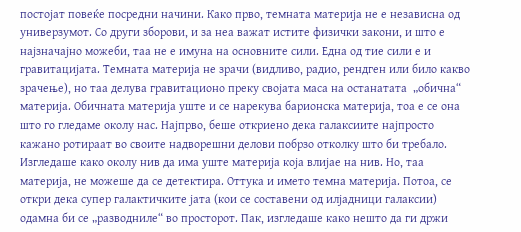постојат повеќе посредни начини. Како прво, темната материја не е независна од универзумот. Со други зборови, и за неа важат истите физички закони, и што е најзначајно можеби, таа не е имуна на основните сили. Една од тие сили е и гравитацијата. Темната материја не зрачи (видливо, радио, рендген или било какво зрачење), но таа делува гравитационо преку својата маса на останатата  „обична“ материја. Обичната материја уште и се нарекува барионска материја, тоа е се она што го гледаме околу нас. Најпрво, беше откриено дека галаксиите најпросто кажано ротираат во своите надворешни делови побрзо отколку што би требало. Изгледаше како околу нив да има уште материја која влијае на нив. Но, таа материја, не можеше да се детектира. Оттука и името темна материја. Потоа, се откри дека супер галактичките јата (кои се составени од илјадници галаксии) одамна би се „разводниле“ во просторот. Пак, изгледаше како нешто да ги држи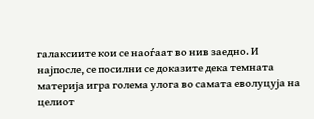галаксиите кои се наоѓаат во нив заедно. И најпосле, се посилни се доказите дека темната материја игра голема улога во самата еволуцуја на целиот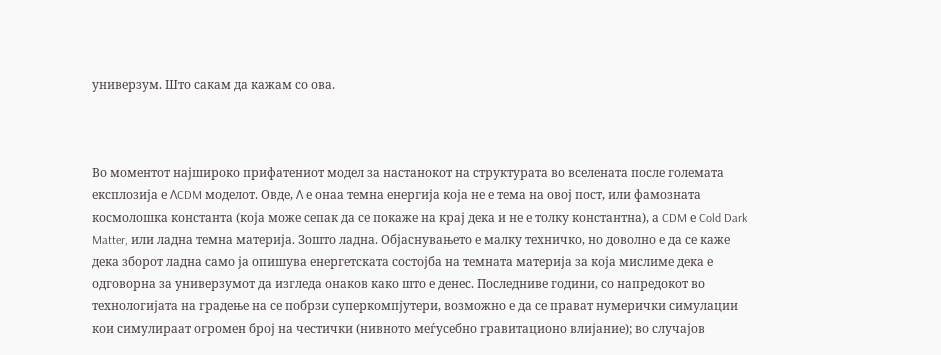универзум. Што сакам да кажам со ова.



Во моментот најшироко прифатениот модел за настанокот на структурата во вселената после големата експлозија е ΛCDM моделот. Овде, Λ е онаа темна енергија која не е тема на овој пост, или фамозната космолошка константа (која може сепак да се покаже на крај дека и не е толку константна), а CDM е Cold Dark Matter, или ладна темна материја. Зошто ладна. Објаснувањето е малку техничко, но доволно е да се каже дека зборот ладна само ја опишува енергетската состојба на темната материја за која мислиме дека е одговорна за универзумот да изгледа онаков како што е денес. Последниве години, со напредокот во технологијата на градење на се побрзи суперкомпјутери, возможно е да се прават нумерички симулации кои симулираат огромен број на честички (нивното меѓусебно гравитационо влијание); во случајов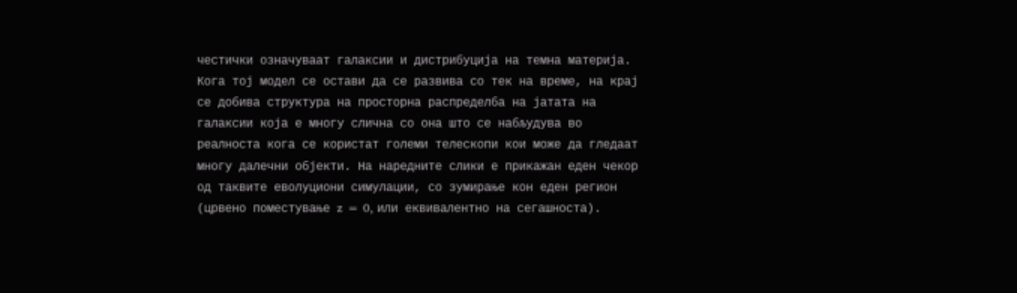честички означуваат галаксии и дистрибуција на темна материја. Кога тој модел се остави да се развива со тек на време, на крај се добива структура на просторна распределба на јатата на галаксии која е многу слична со она што се набљудува во реалноста кога се користат големи телескопи кои може да гледаат многу далечни објекти. На наредните слики е прикажан еден чекор од таквите еволуциони симулации, со зумирање кон еден регион (црвено поместување z = 0, или еквивалентно на сегашноста).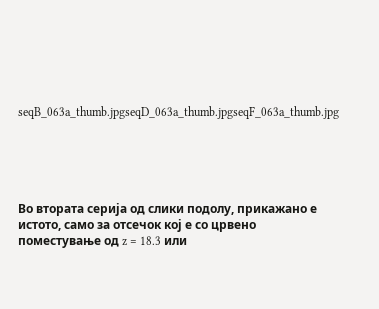seqB_063a_thumb.jpgseqD_063a_thumb.jpgseqF_063a_thumb.jpg





Во втората серија од слики подолу, прикажано е истото, само за отсечок кој е со црвено поместување од z = 18.3 или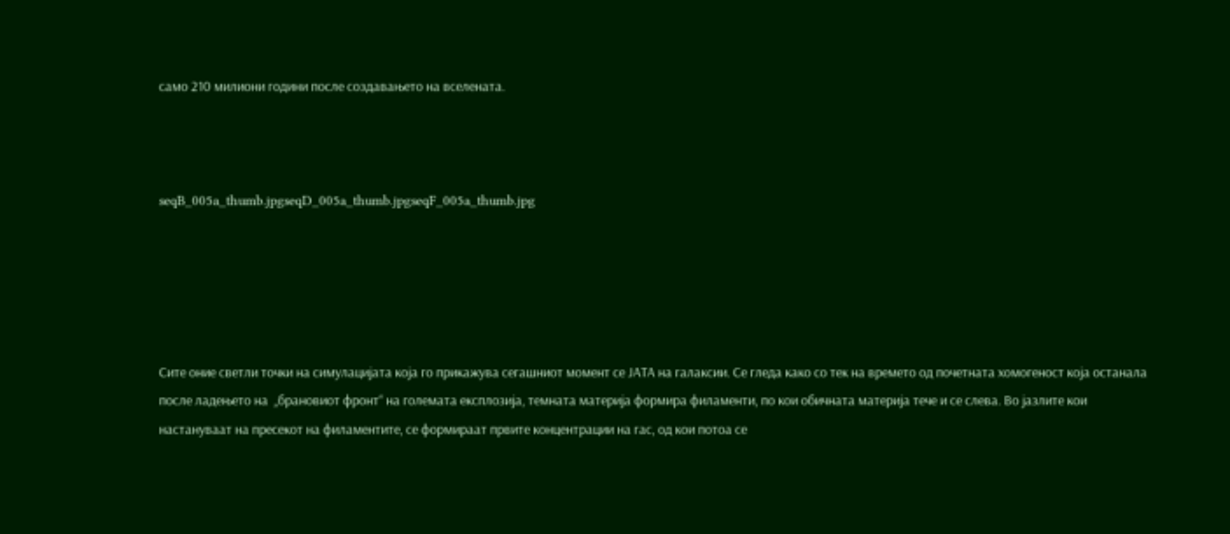само 210 милиони години после создавањето на вселената.



seqB_005a_thumb.jpgseqD_005a_thumb.jpgseqF_005a_thumb.jpg





Сите оние светли точки на симулацијата која го прикажува сегашниот момент се ЈАТА на галаксии. Се гледа како со тек на времето од почетната хомогеност која останала после ладењето на  „брановиот фронт“ на големата експлозија, темната материја формира филаменти, по кои обичната материја тече и се слева. Во јазлите кои настануваат на пресекот на филаментите, се формираат првите концентрации на гас, од кои потоа се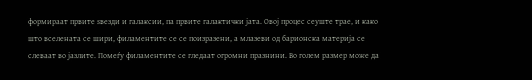формираат првите ѕвезди и галаксии, па првите галактички јата. Овој процес сеуште трае, и како што вселената се шири, филаментите се се поизразени, а млазеви од барионска материја се слеваат во јазлите. Помеѓу филаментите се гледаат огромни празнини. Во голем размер може да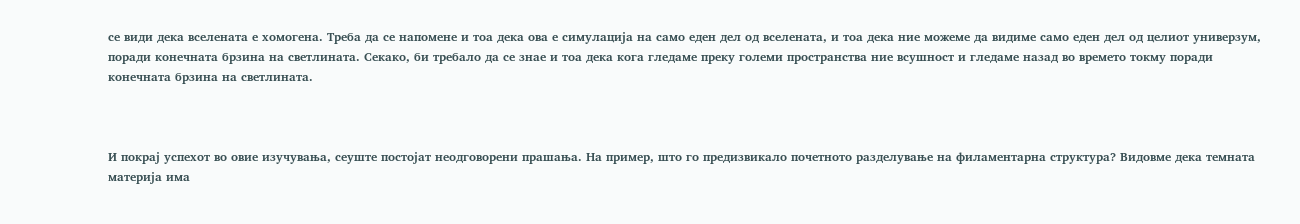се види дека вселената е хомогена. Треба да се напомене и тоа дека ова е симулација на само еден дел од вселената, и тоа дека ние можеме да видиме само еден дел од целиот универзум, поради конечната брзина на светлината. Секако, би требало да се знае и тоа дека кога гледаме преку големи пространства ние всушност и гледаме назад во времето токму поради конечната брзина на светлината.



И покрај успехот во овие изучувања, сеуште постојат неодговорени прашања. На пример, што го предизвикало почетното разделување на филаментарна структура? Видовме дека темната материја има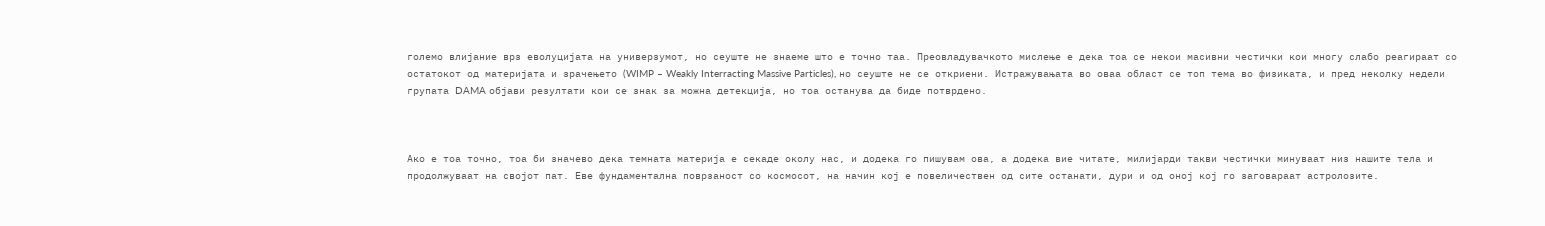големо влијание врз еволуцијата на универзумот, но сеуште не знаеме што е точно таа. Преовладувачкото мислење е дека тоа се некои масивни честички кои многу слабо реагираат со остатокот од материјата и зрачењето (WIMP – Weakly Interracting Massive Particles), но сеуште не се откриени. Истражувањата во оваа област се топ тема во физиката, и пред неколку недели групата DAMA објави резултати кои се знак за можна детекција, но тоа останува да биде потврдено.



Ако е тоа точно, тоа би значево дека темната материја е секаде околу нас, и додека го пишувам ова, а додека вие читате, милијарди такви честички минуваат низ нашите тела и продолжуваат на својот пат. Еве фундаментална поврзаност со космосот, на начин кој е повеличествен од сите останати, дури и од оној кој го заговараат астролозите.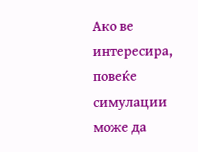Ако ве интересира, повеќе симулации може да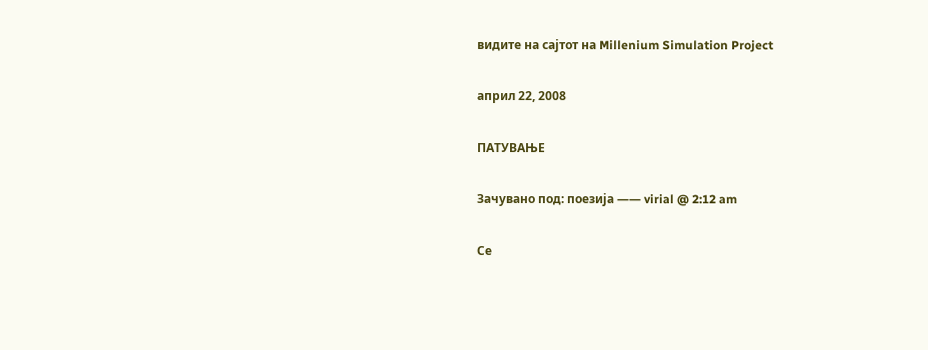видите на сајтот на Millenium Simulation Project

април 22, 2008

ПАТУВАЊЕ

Зачувано под: поезија —— virial @ 2:12 am

Се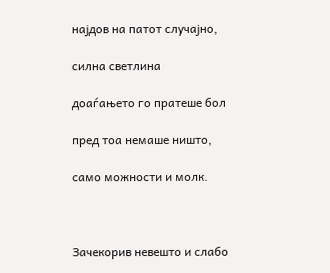најдов на патот случајно,

силна светлина

доаѓањето го пратеше бол

пред тоа немаше ништо,

само можности и молк.



Зачекорив невешто и слабо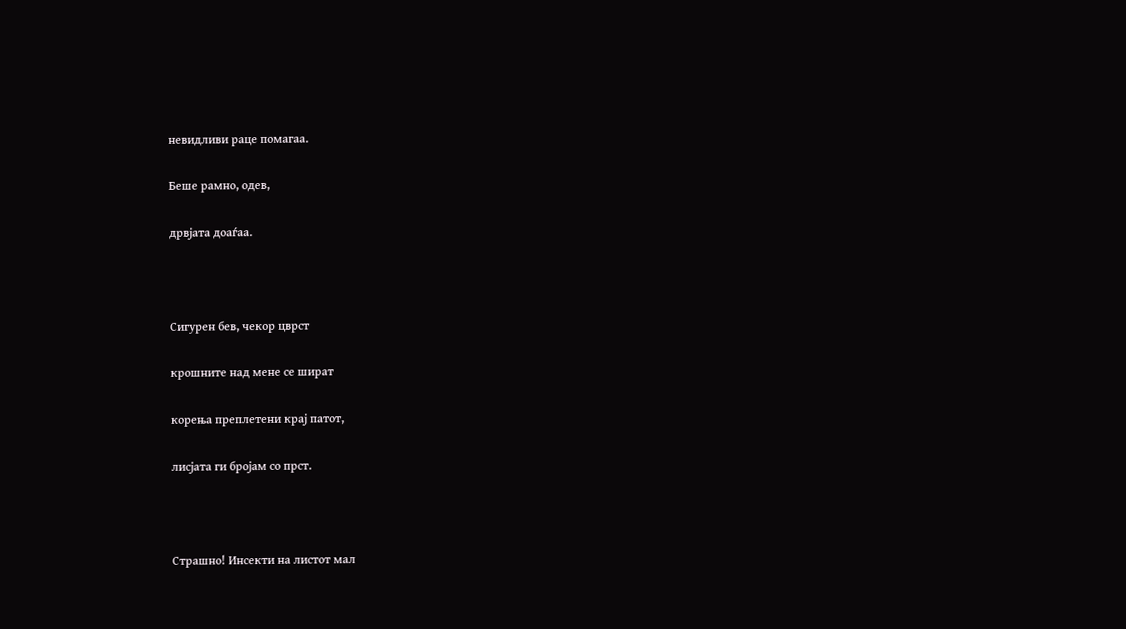невидливи раце помагаа.

Беше рамно, одев,

дрвјата доаѓаа.



Сигурен бев, чекор цврст

крошните над мене се шират

корења преплетени крај патот,

лисјата ги бројам со прст.



Страшно! Инсекти на листот мал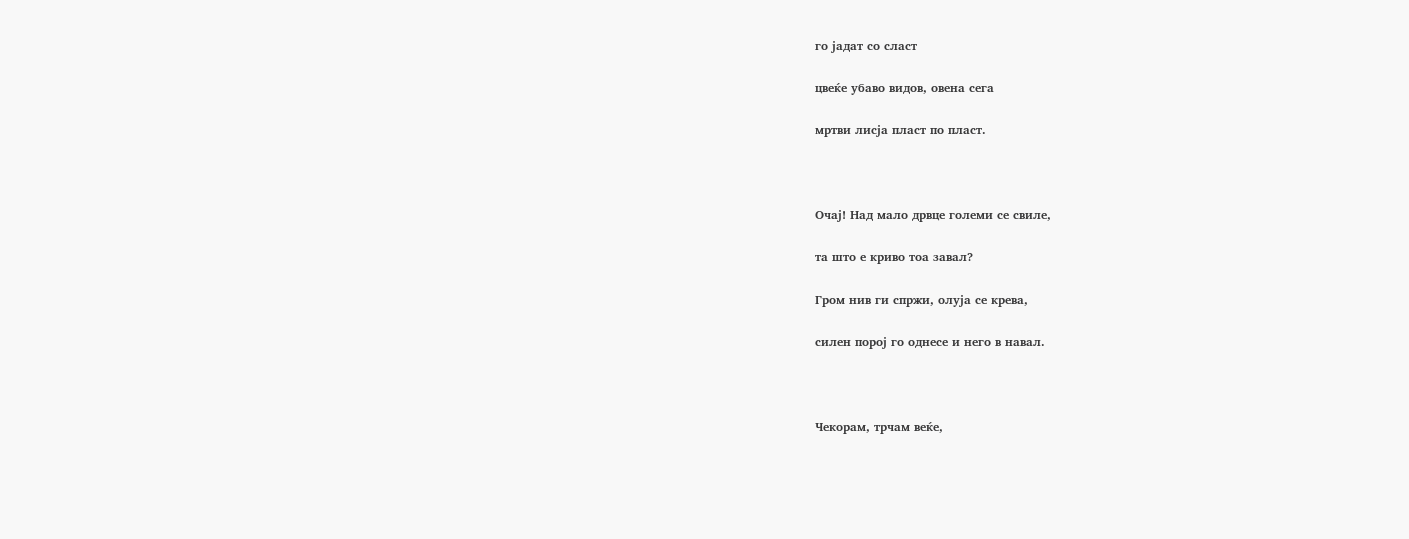го јадат со сласт

цвеќе убаво видов, овена сега

мртви лисја пласт по пласт.



Очај! Над мало дрвце големи се свиле,

та што е криво тоа завал?

Гром нив ги спржи, олуја се крева,

силен порој го однесе и него в навал.



Чекорам, трчам веќе,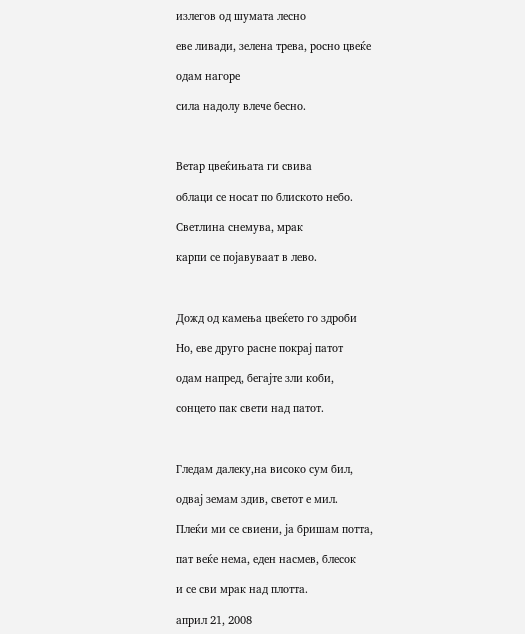излегов од шумата лесно

еве ливади, зелена трева, росно цвеќе

одам нагоре

сила надолу влече бесно.



Ветар цвеќињата ги свива

облаци се носат по блиското небо.

Светлина снемува, мрак

карпи се појавуваат в лево.



Дожд од камења цвеќето го здроби

Но, еве друго расне покрај патот

одам напред, бегајте зли коби,

сонцето пак свети над патот.



Гледам далеку,на високо сум бил,

одвај земам здив, светот е мил.

Плеќи ми се свиени, ја бришам потта,

пат веќе нема, еден насмев, блесок

и се сви мрак над плотта.

април 21, 2008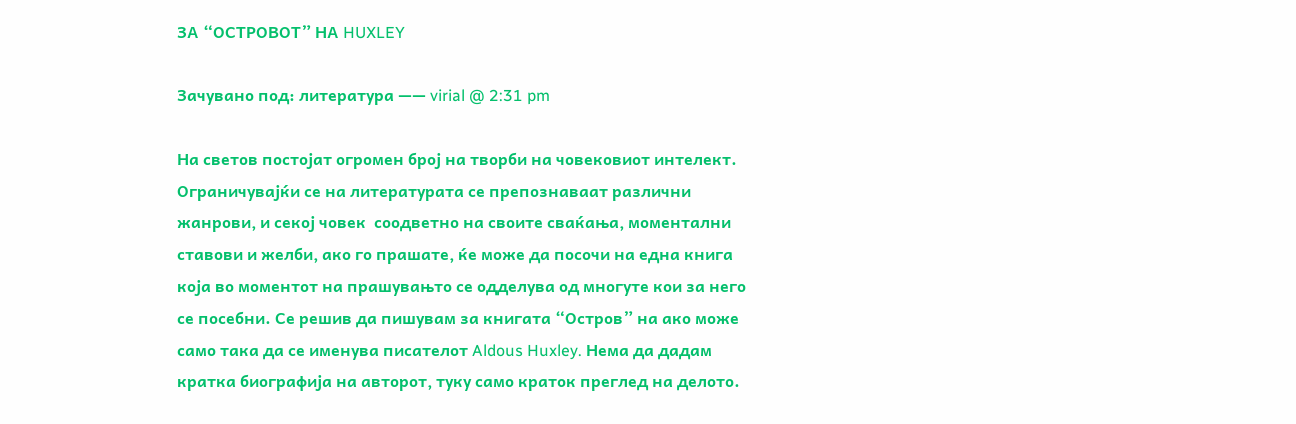ЗА “ОСТРОВОТ” НА HUXLEY

Зачувано под: литература —— virial @ 2:31 pm

На светов постојат огромен број на творби на човековиот интелект. Ограничувајќи се на литературата се препознаваат различни жанрови, и секој човек  соодветно на своите сваќања, моментални ставови и желби, ако го прашате, ќе може да посочи на една книга која во моментот на прашувањто се одделува од многуте кои за него се посебни. Се решив да пишувам за книгата “Остров” на ако може само така да се именува писателот Aldous Huxley. Нема да дадам кратка биографија на авторот, туку само краток преглед на делото.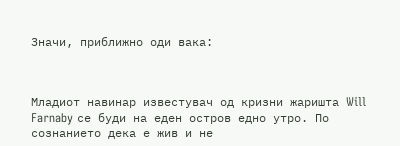Значи, приближно оди вака:



Младиот навинар известувач од кризни жаришта Will Farnaby се буди на еден остров едно утро. По сознанието дека е жив и не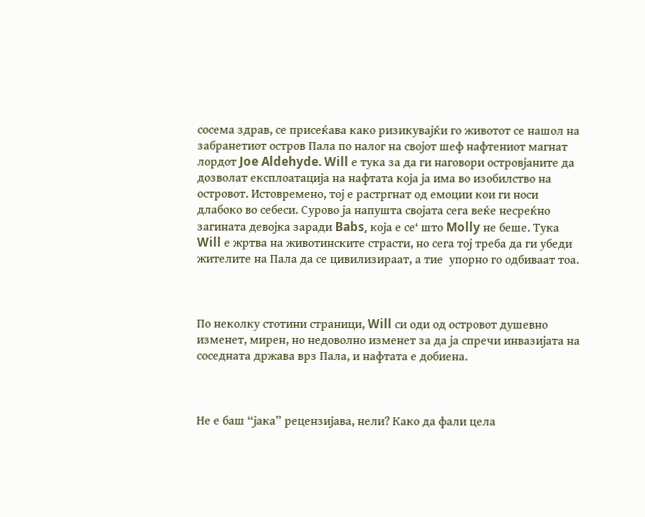сосема здрав, се присеќава како ризикувајќи го животот се нашол на забранетиот остров Пала по налог на својот шеф нафтениот магнат лордот Joe Aldehyde. Will е тука за да ги наговори островјаните да дозволат експлоатација на нафтата која ја има во изобилство на островот. Истовремено, тој е растргнат од емоции кои ги носи длабоко во себеси. Сурово ја напушта својата сега веќе несреќно загината девојка заради Babs, која е се‘ што Molly не беше. Тука Will е жртва на животинските страсти, но сега тој треба да ги убеди жителите на Пала да се цивилизираат, а тие  упорно го одбиваат тоа.



По неколку стотини страници, Will си оди од островот душевно изменет, мирен, но недоволно изменет за да ја спречи инвазијата на соседната држава врз Пала, и нафтата е добиена.



Не е баш “јака” рецензијава, нели? Како да фали цела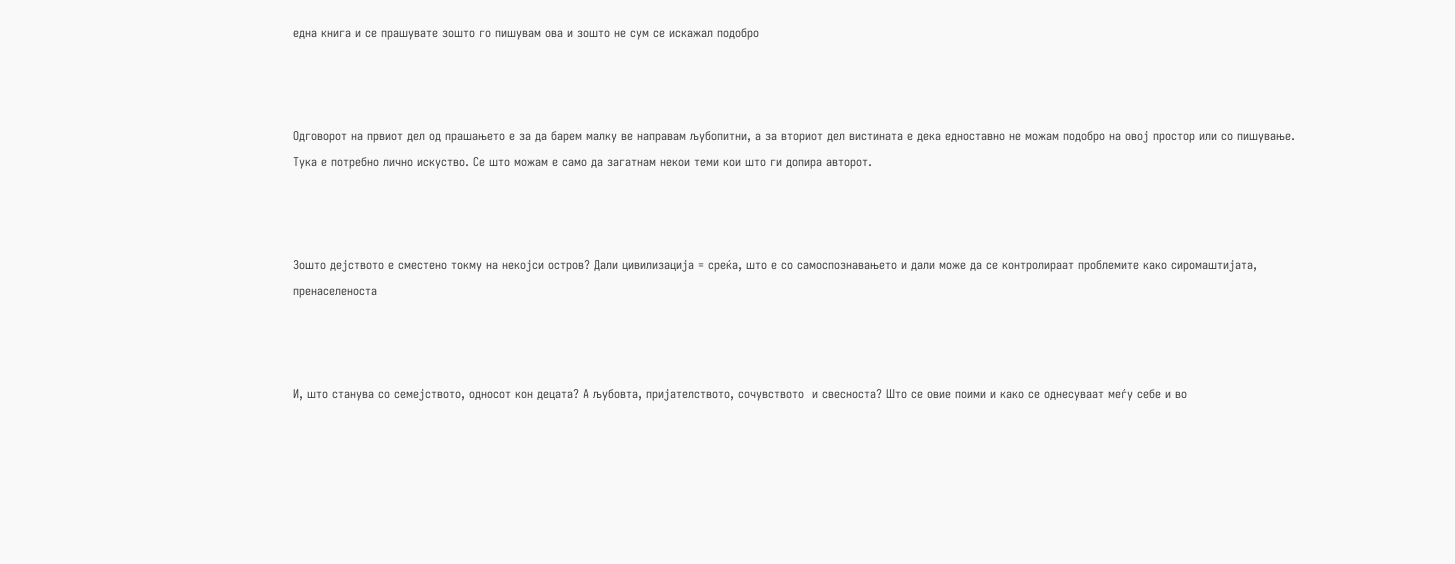една книга и се прашувате зошто го пишувам ова и зошто не сум се искажал подобро



Одговорот на првиот дел од прашањето е за да барем малку ве направам љубопитни, а за вториот дел вистината е дека едноставно не можам подобро на овој простор или со пишување. Тука е потребно лично искуство. Се што можам е само да загатнам некои теми кои што ги допира авторот.



Зошто дејството е сместено токму на некојси остров? Дали цивилизација = среќа, што е со самоспознавањето и дали може да се контролираат проблемите како сиромаштијата, пренаселеноста



И, што станува со семејството, односот кон децата? А љубовта, пријателството, сочувството  и свесноста? Што се овие поими и како се однесуваат меѓу себе и во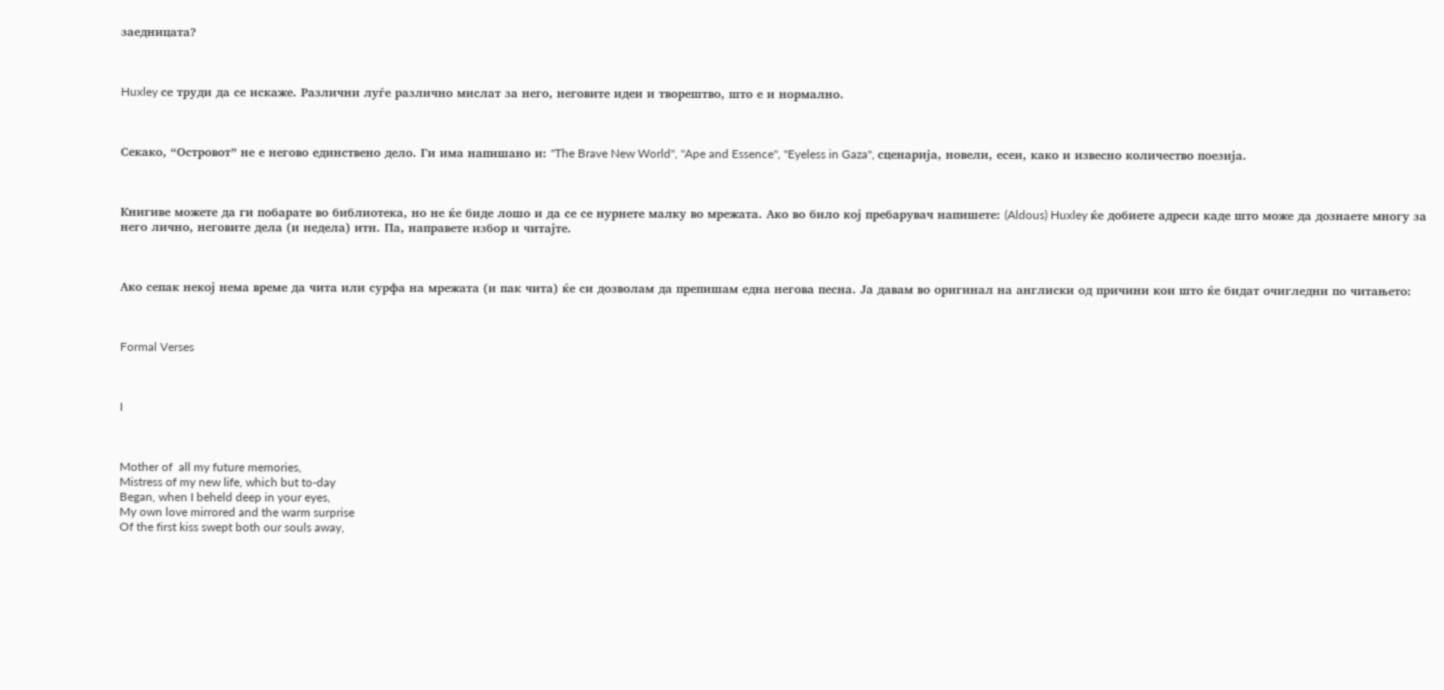заедницата?



Huxley се труди да се искаже. Различни луѓе различно мислат за него, неговите идеи и творештво, што е и нормално.



Секако, “Островот” не е негово единствено дело. Ги има напишано и: "The Brave New World", "Ape and Essence", "Eyeless in Gaza", сценарија, новели, есеи, како и извесно количество поезија.



Книгиве можете да ги побарате во библиотека, но не ќе биде лошо и да се се нурнете малку во мрежата. Ако во било кој пребарувач напишете: (Aldous) Huxley ќе добиете адреси каде што може да дознаете многу за него лично, неговите дела (и недела) итн. Па, направете избор и читајте.



Ако сепак некој нема време да чита или сурфа на мрежата (и пак чита) ќе си дозволам да препишам една негова песна. Ја давам во оригинал на англиски од причини кои што ќе бидат очигледни по читањето:



Formal Verses



I



Mother of  all my future memories,
Mistress of my new life, which but to-day
Began, when I beheld deep in your eyes,
My own love mirrored and the warm surprise
Of the first kiss swept both our souls away,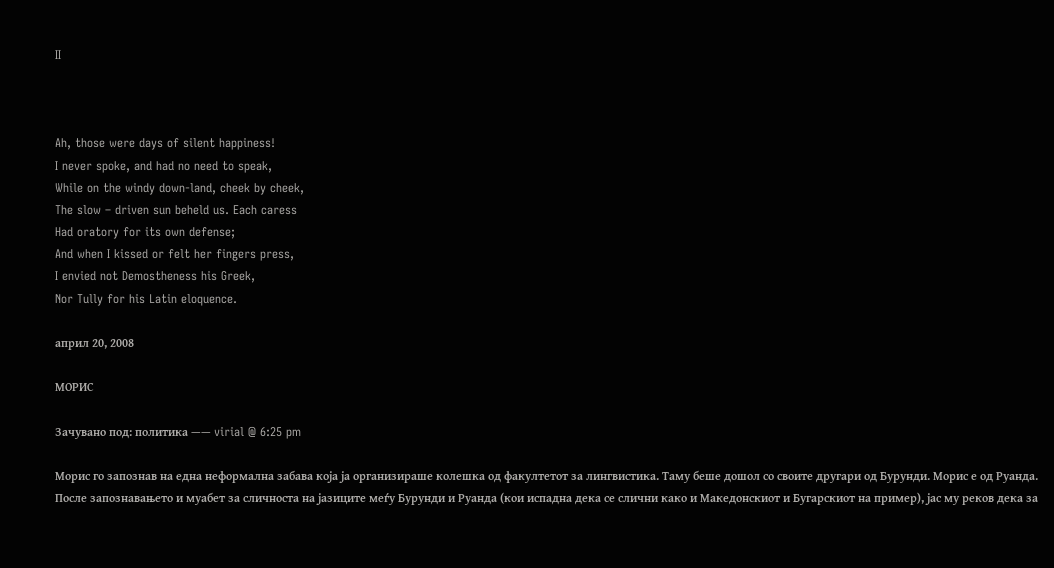II



Ah, those were days of silent happiness!
I never spoke, and had no need to speak,
While on the windy down-land, cheek by cheek,
The slow – driven sun beheld us. Each caress
Had oratory for its own defense;
And when I kissed or felt her fingers press,
I envied not Demostheness his Greek,
Nor Tully for his Latin eloquence.

април 20, 2008

МОРИС

Зачувано под: политика —— virial @ 6:25 pm

Морис го запознав на една неформална забава која ја организираше колешка од факултетот за лингвистика. Таму беше дошол со своите другари од Бурунди. Морис е од Руанда. После запознавањето и муабет за сличноста на јазиците меѓу Бурунди и Руанда (кои испадна дека се слични како и Македонскиот и Бугарскиот на пример), јас му реков дека за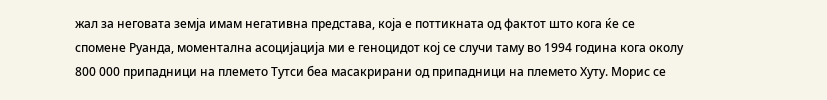жал за неговата земја имам негативна представа, која е поттикната од фактот што кога ќе се спомене Руанда, моментална асоцијација ми е геноцидот кој се случи таму во 1994 година кога околу 800 000 припадници на племето Тутси беа масакрирани од припадници на племето Хуту. Морис се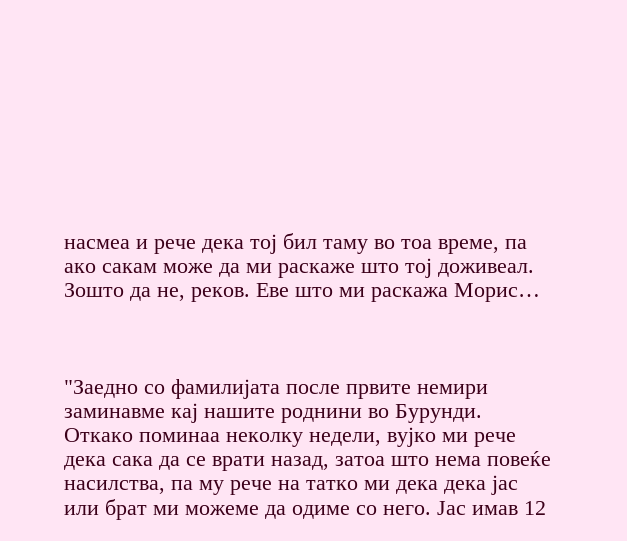насмеа и рече дека тој бил таму во тоа време, па ако сакам може да ми раскаже што тој доживеал. Зошто да не, реков. Еве што ми раскажа Морис…



"Заедно со фамилијата после првите немири заминавме кај нашите роднини во Бурунди. Откако поминаа неколку недели, вујко ми рече дека сака да се врати назад, затоа што нема повеќе насилства, па му рече на татко ми дека дека јас или брат ми можеме да одиме со него. Јас имав 12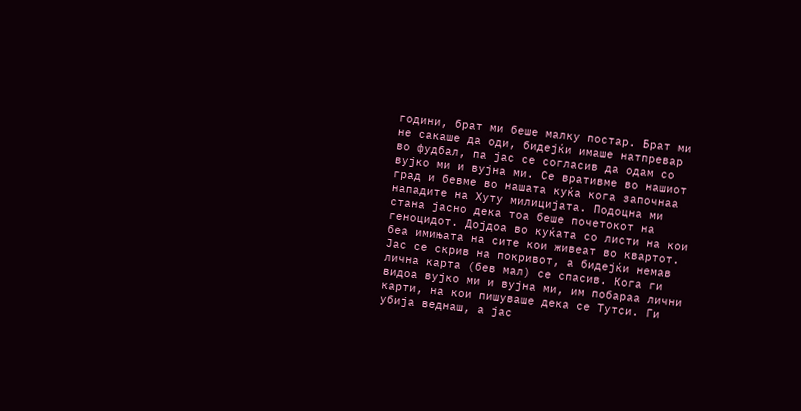години, брат ми беше малку постар. Брат ми не сакаше да оди, бидејќи имаше натпревар во фудбал, па јас се согласив да одам со вујко ми и вујна ми. Се вративме во нашиот град и бевме во нашата куќа кога започнаа нападите на Хуту милицијата. Подоцна ми стана јасно дека тоа беше почетокот на геноцидот. Дојдоа во куќата со листи на кои беа имињата на сите кои живеат во квартот. Јас се скрив на покривот, а бидејќи немав лична карта (бев мал) се спасив. Кога ги видоа вујко ми и вујна ми, им побараа лични карти, на кои пишуваше дека се Тутси. Ги убија веднаш, а јас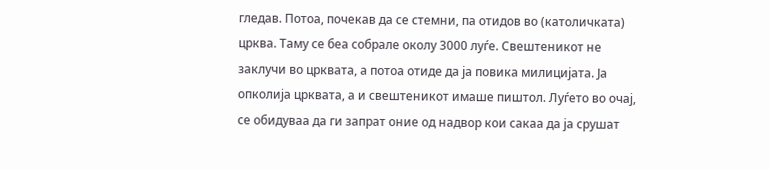гледав. Потоа, почекав да се стемни, па отидов во (католичката) црква. Таму се беа собрале околу 3000 луѓе. Свештеникот не заклучи во црквата, а потоа отиде да ја повика милицијата. Ја опколија црквата, а и свештеникот имаше пиштол. Луѓето во очај, се обидуваа да ги запрат оние од надвор кои сакаа да ја срушат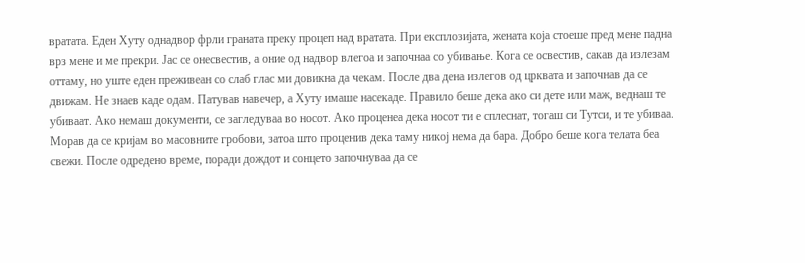вратата. Еден Хуту однадвор фрли граната преку процеп над вратата. При експлозијата, жената која стоеше пред мене падна врз мене и ме прекри. Јас се онесвестив, а оние од надвор влегоа и започнаа со убивање. Кога се освестив, сакав да излезам оттаму, но уште еден преживеан со слаб глас ми довикна да чекам. После два дена излегов од црквата и започнав да се движам. Не знаев каде одам. Патував навечер, а Хуту имаше насекаде. Правило беше дека ако си дете или маж, веднаш те убиваат. Ако немаш документи, се загледуваа во носот. Ако проценеа дека носот ти е сплеснат, тогаш си Тутси, и те убиваа. Морав да се кријам во масовните гробови, затоа што проценив дека таму никој нема да бара. Добро беше кога телата беа свежи. После одредено време, поради дождот и сонцето започнуваа да се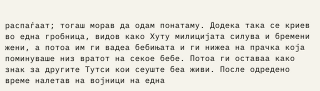распаѓаат; тогаш морав да одам понатаму. Додека така се криев во една гробница, видов како Хуту милицијата силува и бремени жени, а потоа им ги вадеа бебињата и ги нижеа на прачка која поминуваше низ вратот на секое бебе. Потоа ги оставаа како знак за другите Тутси кои сеуште беа живи. После одредено време налетав на војници на една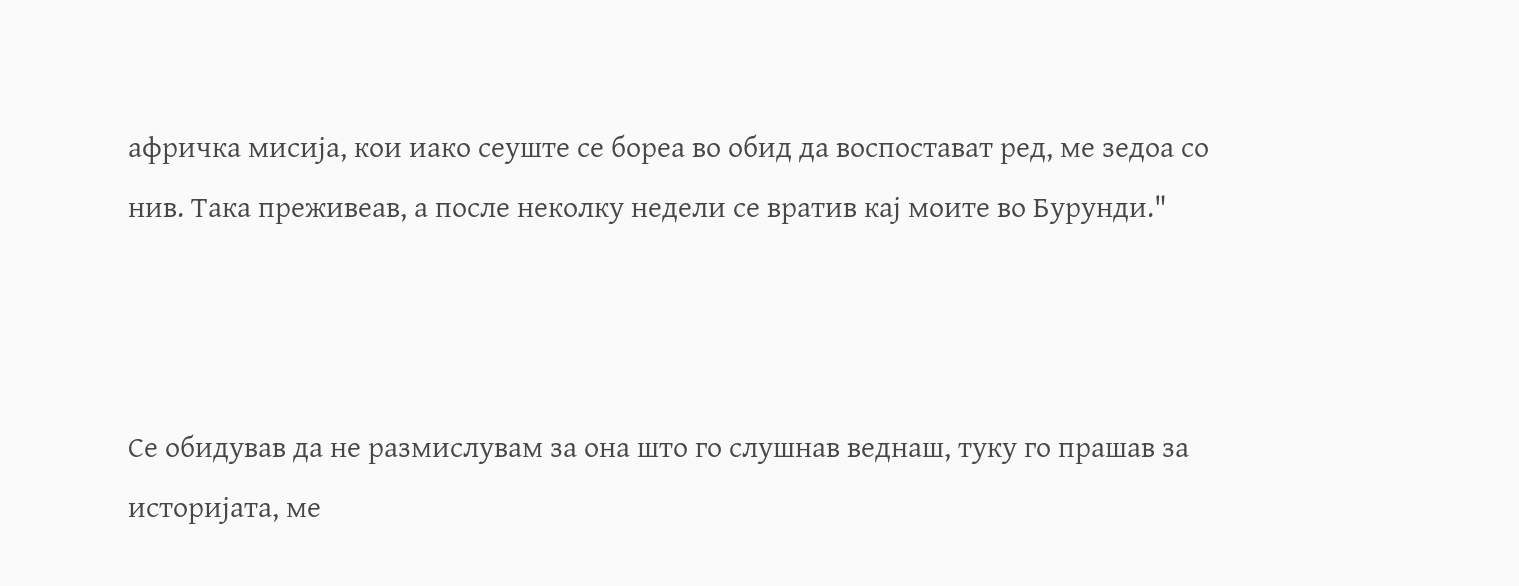афричка мисија, кои иако сеуште се бореа во обид да воспостават ред, ме зедоа со нив. Така преживеав, а после неколку недели се вратив кај моите во Бурунди."



Се обидував да не размислувам за она што го слушнав веднаш, туку го прашав за историјата, ме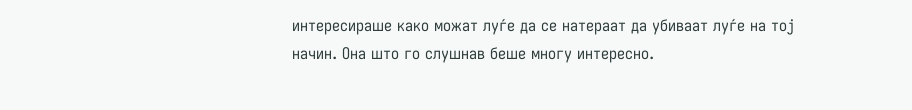интересираше како можат луѓе да се натераат да убиваат луѓе на тој начин. Она што го слушнав беше многу интересно.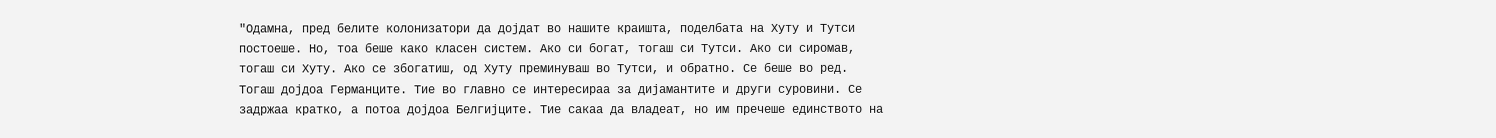"Одамна, пред белите колонизатори да дојдат во нашите краишта, поделбата на Хуту и Тутси постоеше. Но, тоа беше како класен систем. Ако си богат, тогаш си Тутси. Ако си сиромав, тогаш си Хуту. Ако се збогатиш, од Хуту преминуваш во Тутси, и обратно. Се беше во ред. Тогаш дојдоа Германците. Тие во главно се интересираа за дијамантите и други суровини. Се задржаа кратко, а потоа дојдоа Белгијците. Тие сакаа да владеат, но им пречеше единството на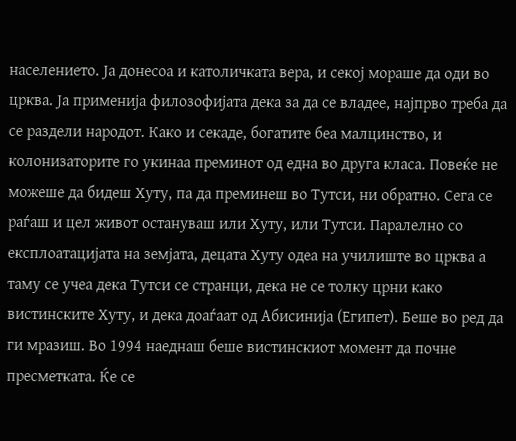населението. Ја донесоа и католичката вера, и секој мораше да оди во црква. Ја применија филозофијата дека за да се владее, најпрво треба да се раздели народот. Како и секаде, богатите беа малцинство, и колонизаторите го укинаа преминот од една во друга класа. Повеќе не можеше да бидеш Хуту, па да преминеш во Тутси, ни обратно. Сега се раѓаш и цел живот остануваш или Хуту, или Тутси. Паралелно со експлоатацијата на земјата, децата Хуту одеа на училиште во црква а таму се учеа дека Тутси се странци, дека не се толку црни како вистинските Хуту, и дека доаѓаат од Абисинија (Египет). Беше во ред да ги мразиш. Во 1994 наеднаш беше вистинскиот момент да почне пресметката. Ќе се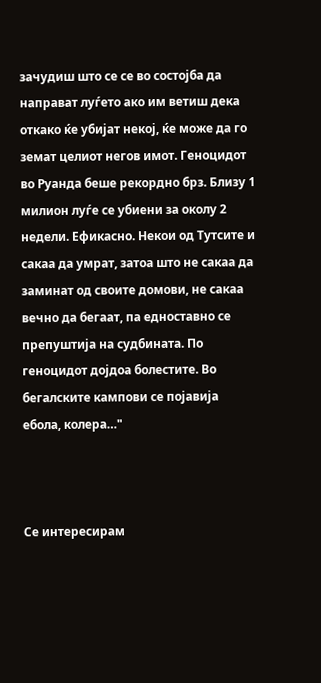зачудиш што се се во состојба да направат луѓето ако им ветиш дека откако ќе убијат некој, ќе може да го земат целиот негов имот. Геноцидот во Руанда беше рекордно брз. Близу 1 милион луѓе се убиени за околу 2 недели. Ефикасно. Некои од Тутсите и сакаа да умрат, затоа што не сакаа да заминат од своите домови, не сакаа вечно да бегаат, па едноставно се препуштија на судбината. По геноцидот дојдоа болестите. Во бегалските кампови се појавија ебола, колера…"



Се интересирам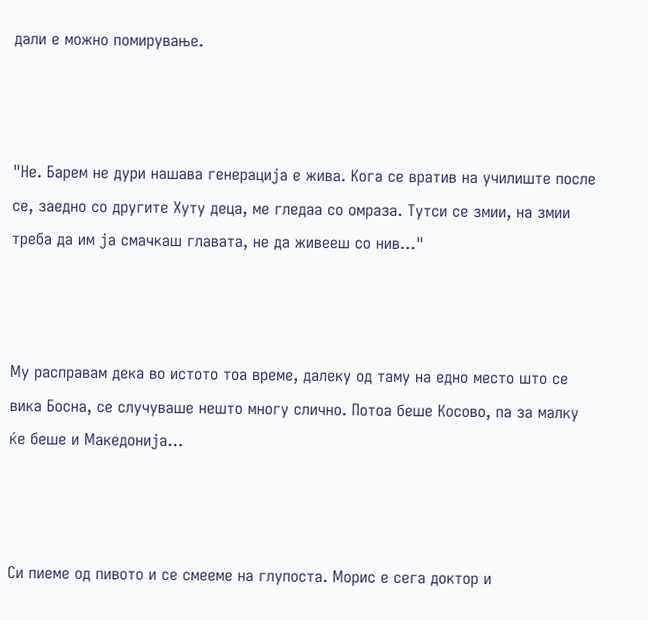дали е можно помирување.



"Не. Барем не дури нашава генерација е жива. Кога се вратив на училиште после се, заедно со другите Хуту деца, ме гледаа со омраза. Тутси се змии, на змии треба да им ја смачкаш главата, не да живееш со нив…"



Му расправам дека во истото тоа време, далеку од таму на едно место што се вика Босна, се случуваше нешто многу слично. Потоа беше Косово, па за малку ќе беше и Македонија…



Си пиеме од пивото и се смееме на глупоста. Морис е сега доктор и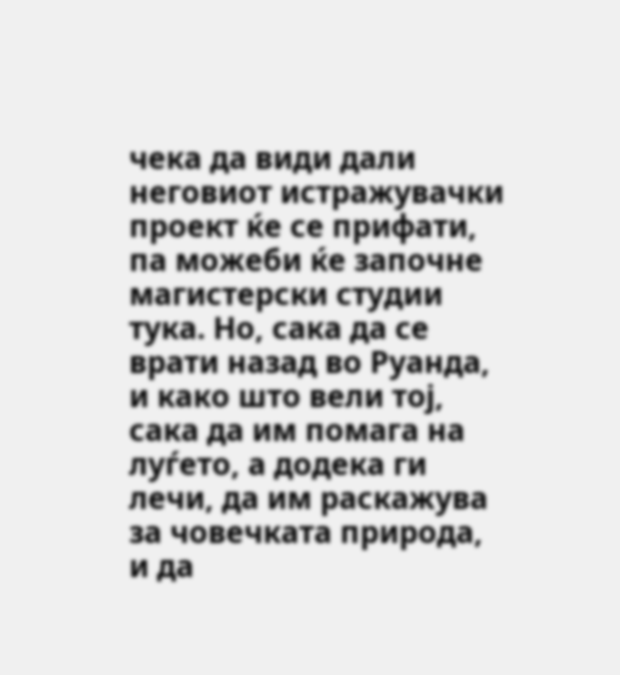чека да види дали неговиот истражувачки проект ќе се прифати, па можеби ќе започне магистерски студии тука. Но, сака да се врати назад во Руанда, и како што вели тој, сака да им помага на луѓето, а додека ги лечи, да им раскажува за човечката природа, и да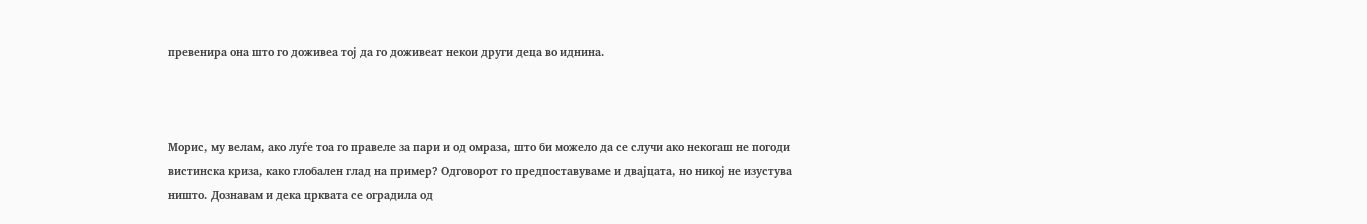превенира она што го доживеа тој да го доживеат некои други деца во иднина.



Морис, му велам, ако луѓе тоа го правеле за пари и од омраза, што би можело да се случи ако некогаш не погоди вистинска криза, како глобален глад на пример? Одговорот го предпоставуваме и двајцата, но никој не изустува ништо. Дознавам и дека црквата се оградила од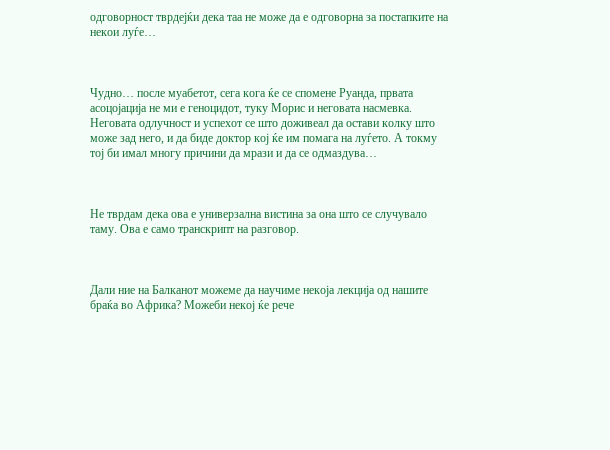одговорност тврдејќи дека таа не може да е одговорна за постапките на некои луѓе…



Чудно… после муабетот, сега кога ќе се спомене Руанда, првата асоцојација не ми е геноцидот, туку Морис и неговата насмевка. Неговата одлучност и успехот се што доживеал да остави колку што може зад него, и да биде доктор кој ќе им помага на луѓето. А токму тој би имал многу причини да мрази и да се одмаздува…



Не тврдам дека ова е универзална вистина за она што се случувало таму. Ова е само транскрипт на разговор.



Дали ние на Балканот можеме да научиме некоја лекција од нашите браќа во Африка? Можеби некој ќе рече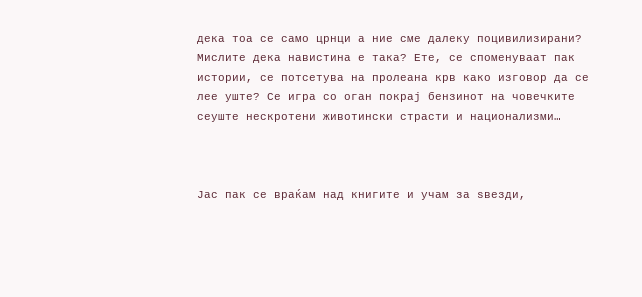дека тоа се само црнци а ние сме далеку поцивилизирани? Мислите дека навистина е така? Ете, се споменуваат пак истории, се потсетува на пролеана крв како изговор да се лее уште? Се игра со оган покрај бензинот на човечките сеуште нескротени животински страсти и национализми…



Јас пак се враќам над книгите и учам за ѕвезди,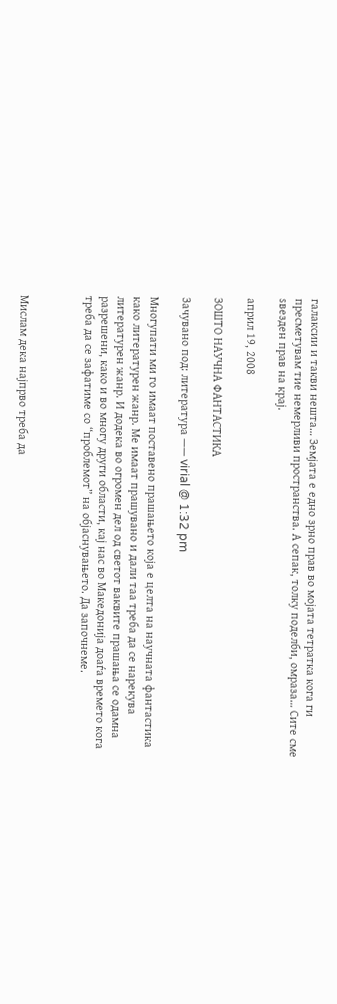галаксии и такви нешта… Земјата е едно зрно прав во мојата тетратка кога ги пресметувам тие немерливи пространства. А сепак, толку поделби, омраза… Сите сме ѕвезден прав на крај.

април 19, 2008

ЗОШТО НАУЧНА ФАНТАСТИКА

Зачувано под: литература —— virial @ 1:32 pm

Многупати ми го имаат поставено прашањето која е целта на научната фантастика како литературен жанр. Ме имаат прашувано и дали таа треба да се нарекува литературен жанр. И додека во огромен дел од светот ваквите прашања се одамна разрешени, како и во многу други области, кај нас во Македонија доаѓа времето кога треба да се зафатиме со “проблемот” на објаснувањето. Да започнеме.



Мислам дека најпрво треба да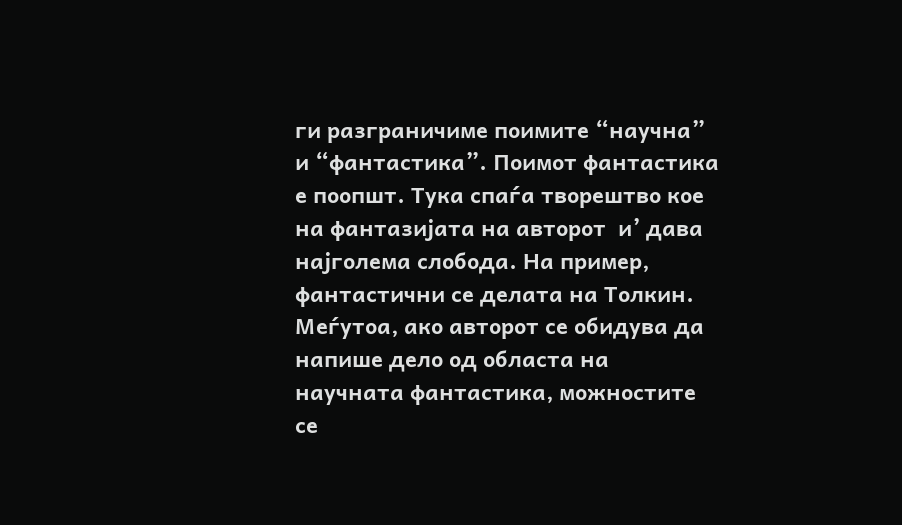ги разграничиме поимите “научна” и “фантастика”. Поимот фантастика е поопшт. Тука спаѓа творештво кое на фантазијата на авторот  и’ дава најголема слобода. На пример, фантастични се делата на Толкин. Меѓутоа, ако авторот се обидува да напише дело од областа на научната фантастика, можностите се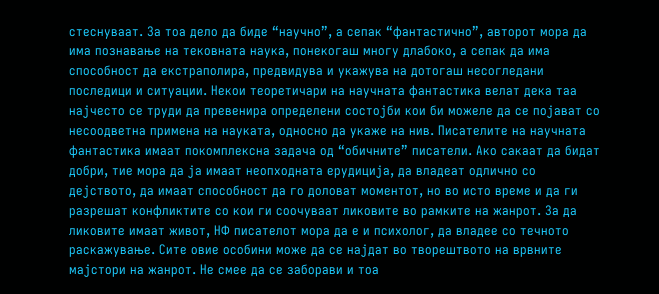стеснуваат. За тоа дело да биде “научно”, а сепак “фантастично”, авторот мора да има познавање на тековната наука, понекогаш многу длабоко, а сепак да има способност да екстраполира, предвидува и укажува на дотогаш несогледани последици и ситуации. Некои теоретичари на научната фантастика велат дека таа најчесто се труди да превенира определени состојби кои би можеле да се појават со несоодветна примена на науката, односно да укаже на нив. Писателите на научната фантастика имаат покомплексна задача од “обичните” писатели. Ако сакаат да бидат добри, тие мора да ја имаат неопходната ерудиција, да владеат одлично со дејството, да имаат способност да го доловат моментот, но во исто време и да ги разрешат конфликтите со кои ги соочуваат ликовите во рамките на жанрот. За да ликовите имаат живот, НФ писателот мора да е и психолог, да владее со течното раскажување. Сите овие особини може да се најдат во творештвото на врвните мајстори на жанрот. Не смее да се заборави и тоа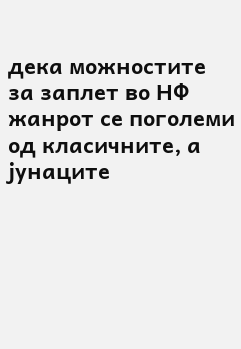дека можностите за заплет во НФ жанрот се поголеми од класичните, а јунаците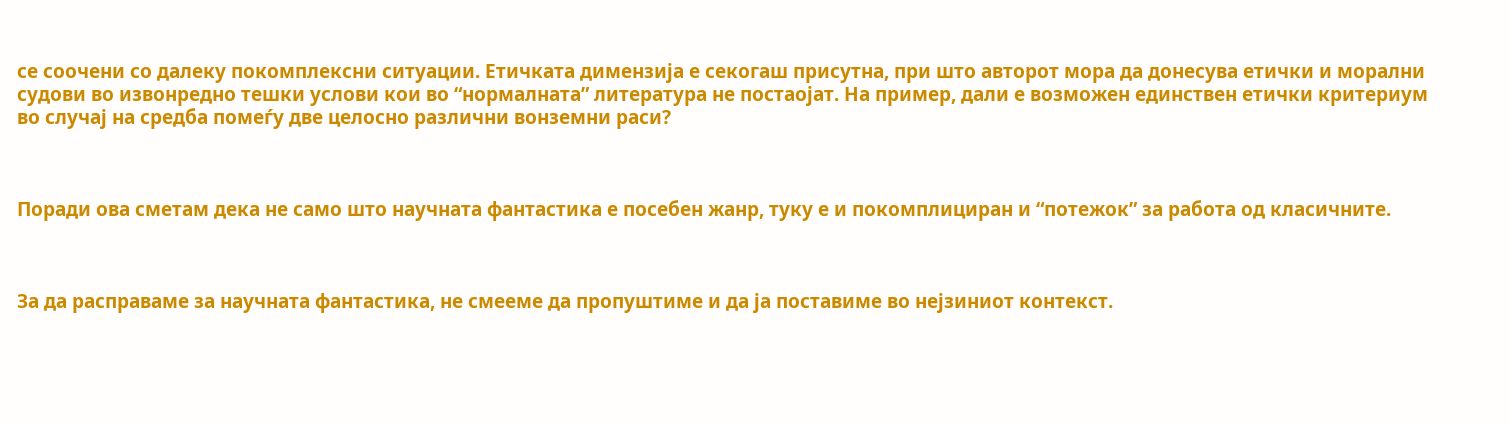се соочени со далеку покомплексни ситуации. Етичката димензија е секогаш присутна, при што авторот мора да донесува етички и морални судови во извонредно тешки услови кои во “нормалната” литература не постаојат. На пример, дали е возможен единствен етички критериум во случај на средба помеѓу две целосно различни вонземни раси?



Поради ова сметам дека не само што научната фантастика е посебен жанр, туку е и покомплициран и “потежок” за работа од класичните.



За да расправаме за научната фантастика, не смееме да пропуштиме и да ја поставиме во нејзиниот контекст.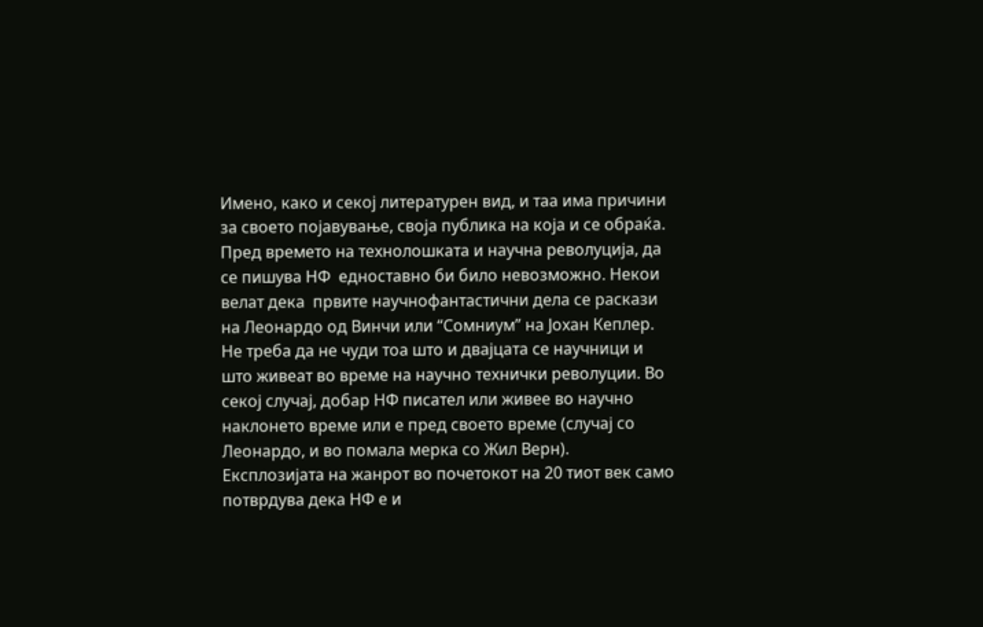Имено, како и секој литературен вид, и таа има причини за своето појавување, своја публика на која и се обраќа. Пред времето на технолошката и научна револуција, да се пишува НФ  едноставно би било невозможно. Некои велат дека  првите научнофантастични дела се раскази на Леонардо од Винчи или “Сомниум” на Јохан Кеплер. Не треба да не чуди тоа што и двајцата се научници и што живеат во време на научно технички револуции. Во секој случај, добар НФ писател или живее во научно наклонето време или е пред своето време (случај со Леонардо, и во помала мерка со Жил Верн). Експлозијата на жанрот во почетокот на 20 тиот век само потврдува дека НФ е и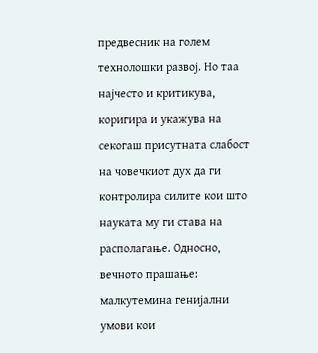предвесник на голем технолошки развој. Но таа најчесто и критикува, коригира и укажува на секогаш присутната слабост на човечкиот дух да ги контролира силите кои што науката му ги става на располагање. Односно, вечното прашање: малкутемина генијални умови кои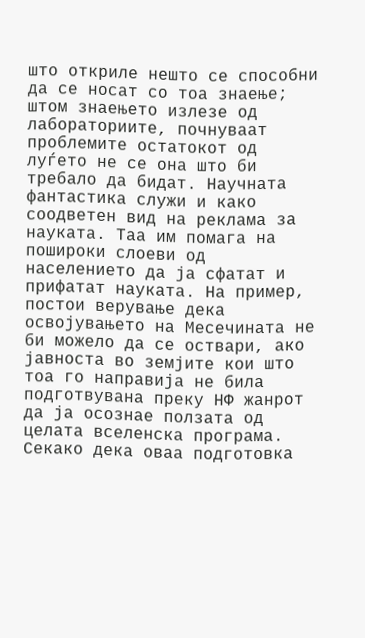што откриле нешто се способни да се носат со тоа знаење; штом знаењето излезе од лабораториите, почнуваат проблемите остатокот од луѓето не се она што би требало да бидат. Научната фантастика служи и како соодветен вид на реклама за науката. Таа им помага на пошироки слоеви од населението да ја сфатат и прифатат науката. На пример, постои верување дека освојувањето на Месечината не би можело да се оствари, ако јавноста во земјите кои што тоа го направија не била подготвувана преку НФ жанрот да ја осознае ползата од целата вселенска програма. Секако дека оваа подготовка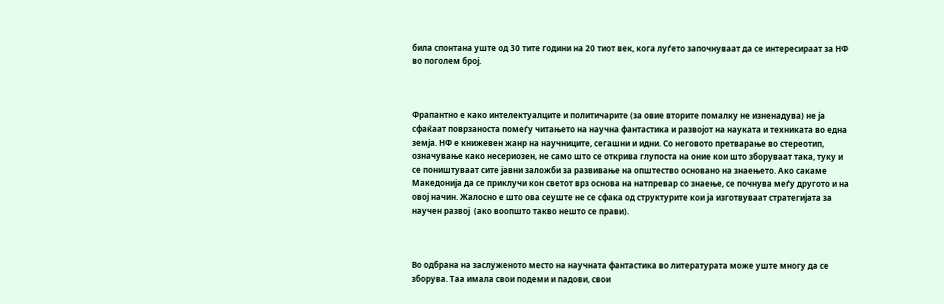била спонтана уште од 30 тите години на 20 тиот век, кога луѓето започнуваат да се интересираат за НФ во поголем број.



Фрапантно е како интелектуалците и политичарите (за овие вторите помалку не изненадува) не ја сфаќаат поврзаноста помеѓу читањето на научна фантастика и развојот на науката и техниката во една земја. НФ е книжевен жанр на научниците, сегашни и идни. Со неговото претварање во стереотип, означување како несериозен, не само што се открива глупоста на оние кои што зборуваат така, туку и се поништуваат сите јавни заложби за развивање на општество основано на знаењето. Ако сакаме Македонија да се приклучи кон светот врз основа на натпревар со знаење, се почнува меѓу другото и на овој начин. Жалосно е што ова сеуште не се сфака од структурите кои ја изготвуваат стратегијата за научен развој  (ако воопшто такво нешто се прави).



Во одбрана на заслуженото место на научната фантастика во литературата може уште многу да се зборува. Таа имала свои подеми и падови, свои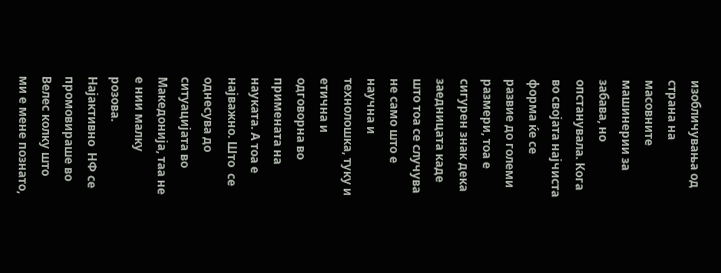изобличувања од страна на масовните машинерии за забава, но опстанувала. Кога во својата најчиста форма ќе се развие до големи размери, тоа е сигурен знак дека заедницата каде што тоа се случува не само што е научна и технолошка, туку и етична и одговорна во примената на науката. А тоа е најважно. Што  се однесува до ситуацијата во Македонија, таа не е нии малку розова.  Најактивно  НФ се промовираше во Велес колку што ми е мене познато,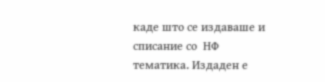каде што се издаваше и списание со  НФ тематика. Издаден е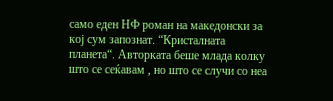само еден НФ роман на македонски за кој сум запознат. “Кристалната планета“. Авторката беше млада колку  што се сеќавам , но што се случи со неа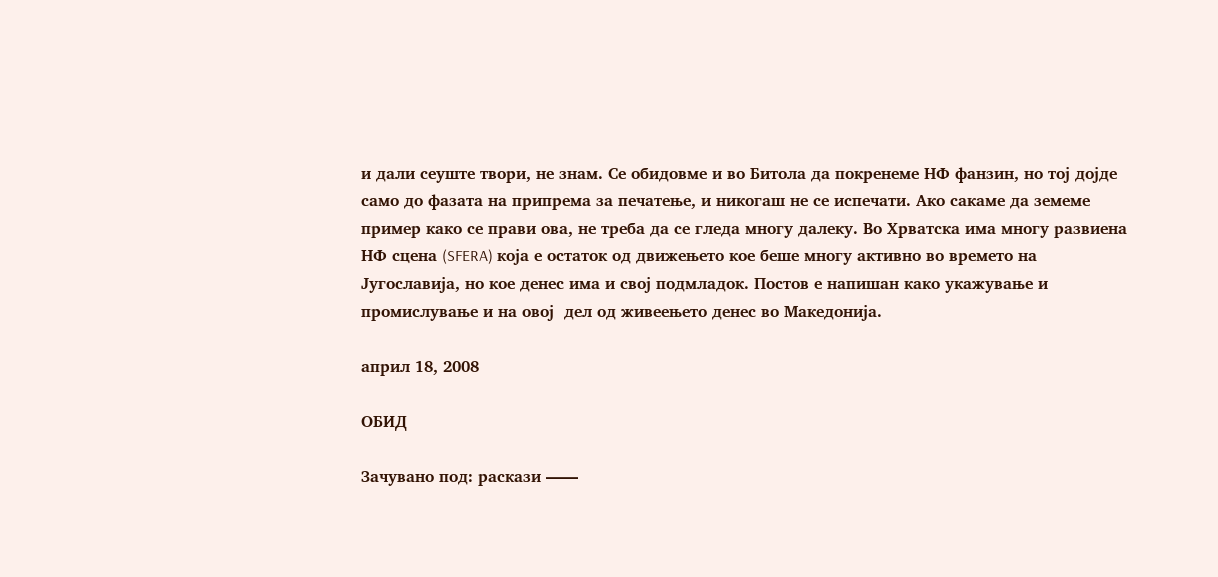и дали сеуште твори, не знам. Се обидовме и во Битола да покренеме НФ фанзин, но тој дојде само до фазата на припрема за печатење, и никогаш не се испечати. Ако сакаме да земеме пример како се прави ова, не треба да се гледа многу далеку. Во Хрватска има многу развиена НФ сцена (SFERA) која е остаток од движењето кое беше многу активно во времето на Југославија, но кое денес има и свој подмладок. Постов е напишан како укажување и промислување и на овој  дел од живеењето денес во Македонија.

април 18, 2008

ОБИД

Зачувано под: раскази ——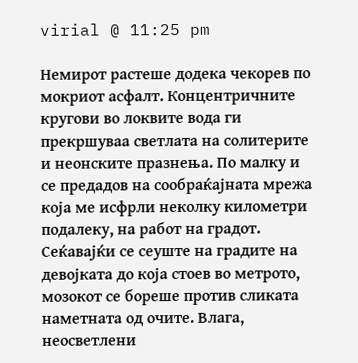virial @ 11:25 pm

Немирот растеше додека чекорев по мокриот асфалт. Концентричните кругови во локвите вода ги прекршуваа светлата на солитерите и неонските празнења. По малку и се предадов на сообраќајната мрежа која ме исфрли неколку километри подалеку, на работ на градот. Сеќавајќи се сеуште на градите на девојката до која стоев во метрото, мозокот се бореше против сликата наметната од очите. Влага, неосветлени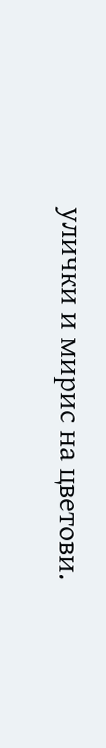улички и мирис на цветови.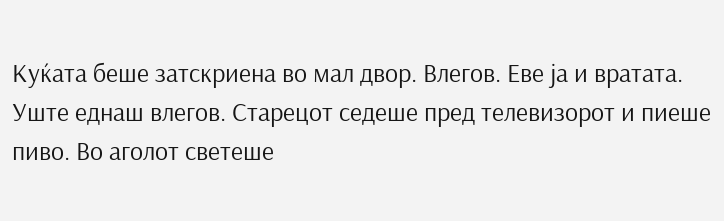Куќата беше затскриена во мал двор. Влегов. Еве ја и вратата. Уште еднаш влегов. Старецот седеше пред телевизорот и пиеше пиво. Во аголот светеше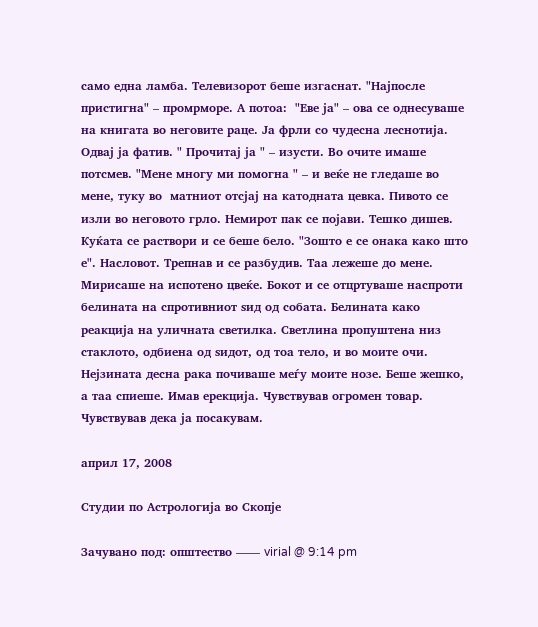само една ламба. Телевизорот беше изгаснат. "Најпосле пристигна" – промрморе. А потоа:  "Еве ја" – ова се однесуваше на книгата во неговите раце. Ја фрли со чудесна леснотија. Одвај ја фатив. " Прочитај ја " – изусти. Во очите имаше потсмев. "Мене многу ми помогна " – и веќе не гледаше во мене, туку во  матниот отсјај на катодната цевка. Пивото се изли во неговото грло. Немирот пак се појави. Тешко дишев. Куќата се раствори и се беше бело. "Зошто е се онака како што е". Насловот. Трепнав и се разбудив. Таа лежеше до мене. Мирисаше на испотено цвеќе. Бокот и се отцртуваше наспроти белината на спротивниот ѕид од собата. Белината како реакција на уличната светилка. Светлина пропуштена низ стаклото, одбиена од ѕидот, од тоа тело, и во моите очи. Нејзината десна рака почиваше меѓу моите нозе. Беше жешко, а таа спиеше. Имав ерекција. Чувствував огромен товар. Чувствував дека ја посакувам.

април 17, 2008

Студии по Астрологија во Скопје

Зачувано под: општество —— virial @ 9:14 pm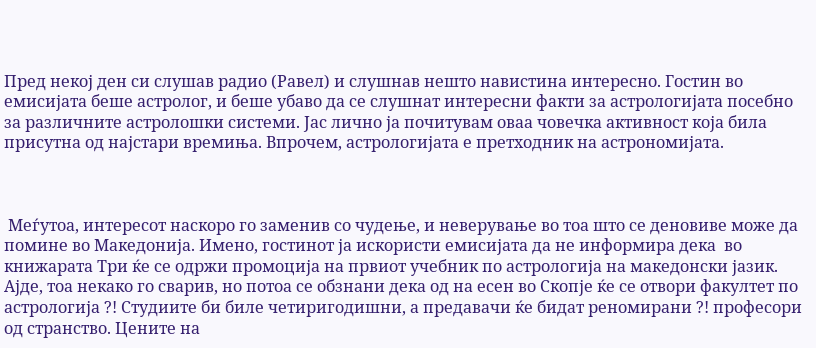Пред некој ден си слушав радио (Равел) и слушнав нешто навистина интересно. Гостин во емисијата беше астролог, и беше убаво да се слушнат интересни факти за астрологијата посебно за различните астролошки системи. Јас лично ја почитувам оваа човечка активност која била присутна од најстари времиња. Впрочем, астрологијата е претходник на астрономијата.



 Меѓутоа, интересот наскоро го заменив со чудење, и неверување во тоа што се деновиве може да помине во Македонија. Имено, гостинот ја искористи емисијата да не информира дека  во книжарата Три ќе се одржи промоција на првиот учебник по астрологија на македонски јазик. Ајде, тоа некако го сварив, но потоа се обзнани дека од на есен во Скопје ќе се отвори факултет по астрологија ?! Студиите би биле четиригодишни, а предавачи ќе бидат реномирани ?! професори од странство. Цените на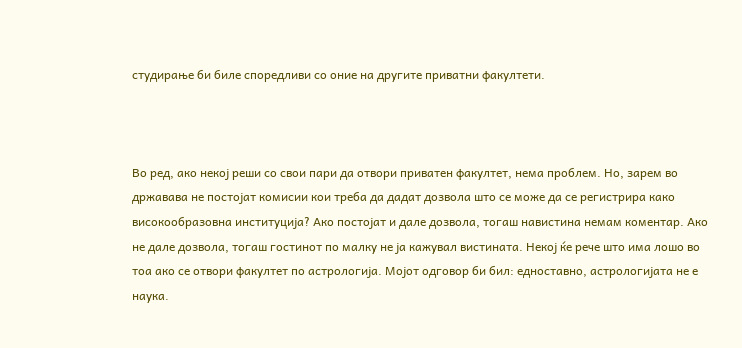студирање би биле споредливи со оние на другите приватни факултети.



Во ред, ако некој реши со свои пари да отвори приватен факултет, нема проблем. Но, зарем во државава не постојат комисии кои треба да дадат дозвола што се може да се регистрира како високообразовна институција? Ако постојат и дале дозвола, тогаш навистина немам коментар. Ако не дале дозвола, тогаш гостинот по малку не ја кажувал вистината. Некој ќе рече што има лошо во тоа ако се отвори факултет по астрологија. Мојот одговор би бил: едноставно, астрологијата не е наука.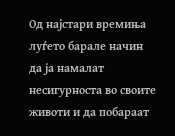Од најстари времиња луѓето барале начин да ја намалат несигурноста во своите животи и да побараат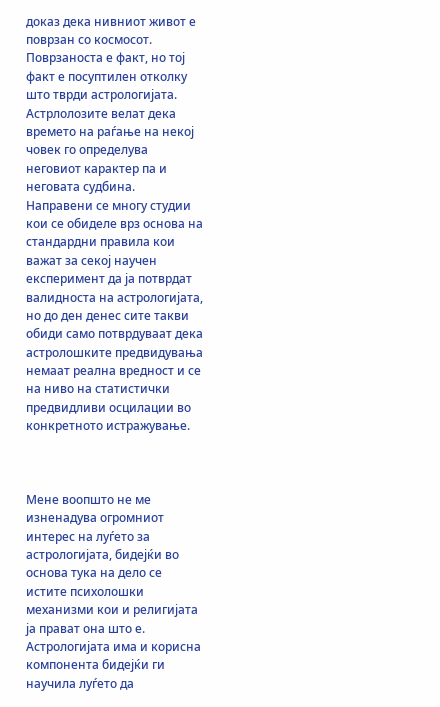доказ дека нивниот живот е поврзан со космосот. Поврзаноста е факт, но тој факт е посуптилен отколку што тврди астрологијата. Астрлолозите велат дека времето на раѓање на некој човек го определува неговиот карактер па и неговата судбина. Направени се многу студии кои се обиделе врз основа на стандардни правила кои важат за секој научен експеримент да ја потврдат валидноста на астрологијата, но до ден денес сите такви обиди само потврдуваат дека астролошките предвидувања немаат реална вредност и се на ниво на статистички предвидливи осцилации во конкретното истражување.



Мене воопшто не ме изненадува огромниот интерес на луѓето за астрологијата, бидејќи во основа тука на дело се истите психолошки механизми кои и религијата ја прават она што е. Астрологијата има и корисна компонента бидејќи ги научила луѓето да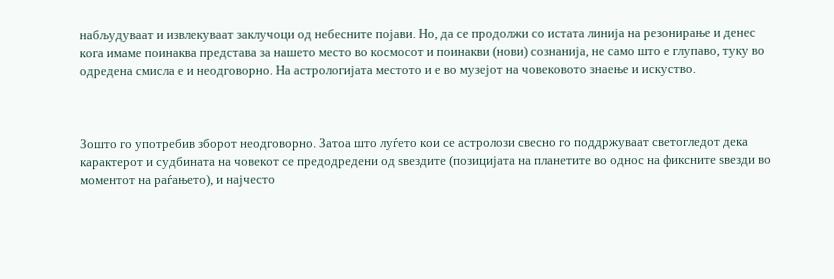набљудуваат и извлекуваат заклучоци од небесните појави. Но, да се продолжи со истата линија на резонирање и денес кога имаме поинаква представа за нашето место во космосот и поинакви (нови) сознанија, не само што е глупаво, туку во одредена смисла е и неодговорно. На астрологијата местото и е во музејот на човековото знаење и искуство.



Зошто го употребив зборот неодговорно. Затоа што луѓето кои се астролози свесно го поддржуваат светогледот дека карактерот и судбината на човекот се предодредени од ѕвездите (позицијата на планетите во однос на фиксните ѕвезди во моментот на раѓањето), и најчесто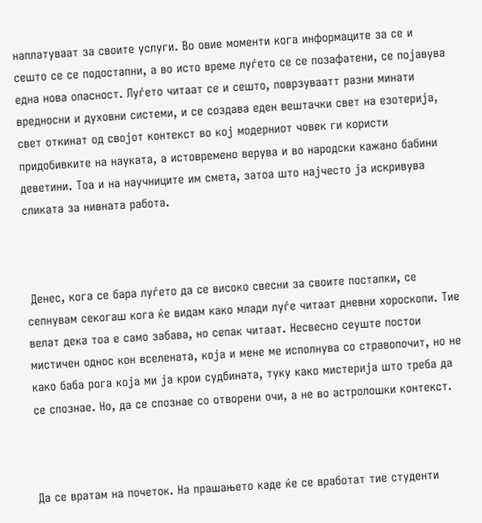наплатуваат за своите услуги. Во овие моменти кога информаците за се и сешто се се подостапни, а во исто време луѓето се се позафатени, се појавува една нова опасност. Луѓето читаат се и сешто, поврзуваатт разни минати вредносни и духовни системи, и се создава еден вештачки свет на езотерија, свет откинат од својот контекст во кој модерниот човек ги користи придобивките на науката, а истовремено верува и во народски кажано бабини деветини. Тоа и на научниците им смета, затоа што најчесто ја искривува сликата за нивната работа.



 Денес, кога се бара луѓето да се високо свесни за своите постапки, се сепнувам секогаш кога ќе видам како млади луѓе читаат дневни хороскопи. Тие велат дека тоа е само забава, но сепак читаат. Несвесно сеуште постои мистичен однос кон вселената, која и мене ме исполнува со стравопочит, но не како баба рога која ми ја крои судбината, туку како мистерија што треба да се спознае. Но, да се спознае со отворени очи, а не во астролошки контекст.



Да се вратам на почеток. На прашањето каде ќе се вработат тие студенти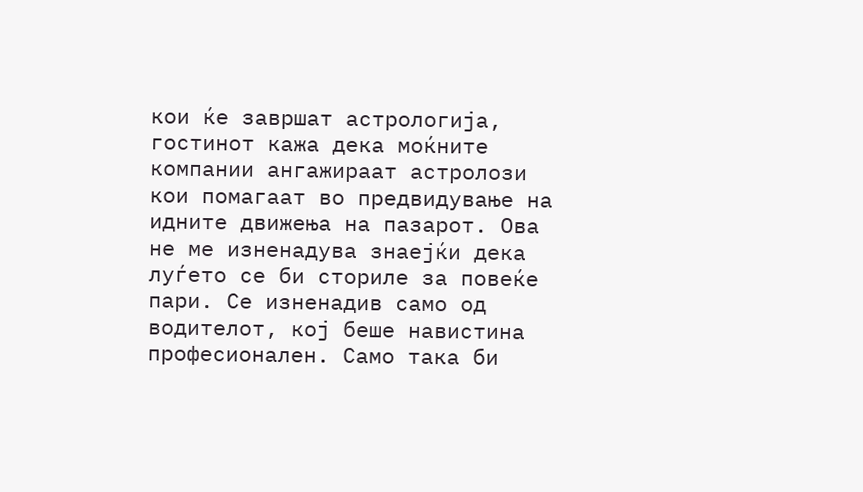кои ќе завршат астрологија, гостинот кажа дека моќните компании ангажираат астролози кои помагаат во предвидување на идните движења на пазарот. Ова не ме изненадува знаејќи дека луѓето се би сториле за повеќе пари. Се изненадив само од водителот, кој беше навистина професионален. Само така би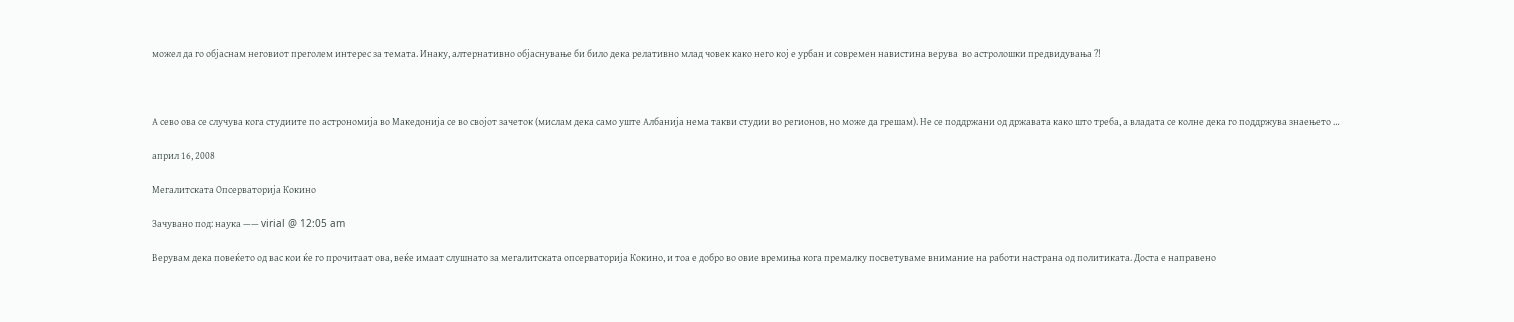можел да го објаснам неговиот преголем интерес за темата. Инаку, алтернативно објаснување би било дека релативно млад човек како него кој е урбан и современ навистина верува  во астролошки предвидувања ?!



А сево ова се случува кога студиите по астрономија во Македонија се во својот зачеток (мислам дека само уште Албанија нема такви студии во регионов, но може да грешам). Не се поддржани од државата како што треба, а владата се колне дека го поддржува знаењето …

април 16, 2008

Мегалитската Опсерваторија Кокино

Зачувано под: наука —— virial @ 12:05 am

Верувам дека повеќето од вас кои ќе го прочитаат ова, веќе имаат слушнато за мегалитската опсерваторија Кокино, и тоа е добро во овие времиња кога премалку посветуваме внимание на работи настрана од политиката. Доста е направено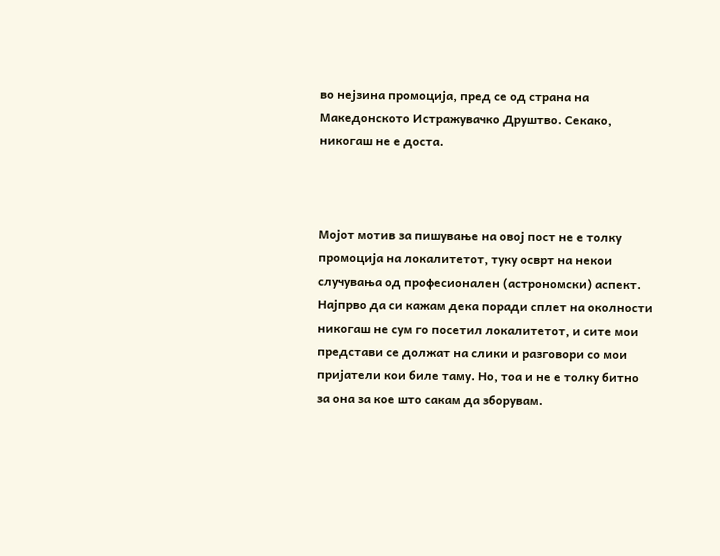во нејзина промоција, пред се од страна на Македонското Истражувачко Друштво. Секако, никогаш не е доста.



Мојот мотив за пишување на овој пост не е толку промоција на локалитетот, туку осврт на некои случувања од професионален (астрономски) аспект. Најпрво да си кажам дека поради сплет на околности никогаш не сум го посетил локалитетот, и сите мои представи се должат на слики и разговори со мои пријатели кои биле таму. Но, тоа и не е толку битно за она за кое што сакам да зборувам.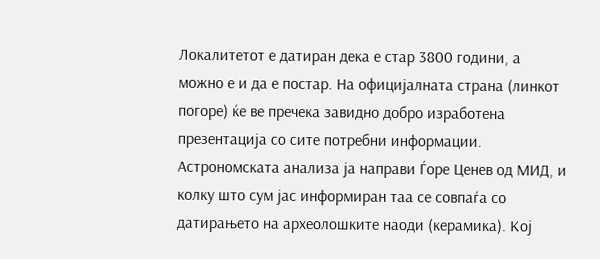Локалитетот е датиран дека е стар 3800 години, а можно е и да е постар. На официјалната страна (линкот погоре) ќе ве пречека завидно добро изработена презентација со сите потребни информации. Астрономската анализа ја направи Ѓоре Ценев од МИД, и колку што сум јас информиран таа се совпаѓа со датирањето на археолошките наоди (керамика). Кој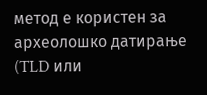метод е користен за археолошко датирање (TLD или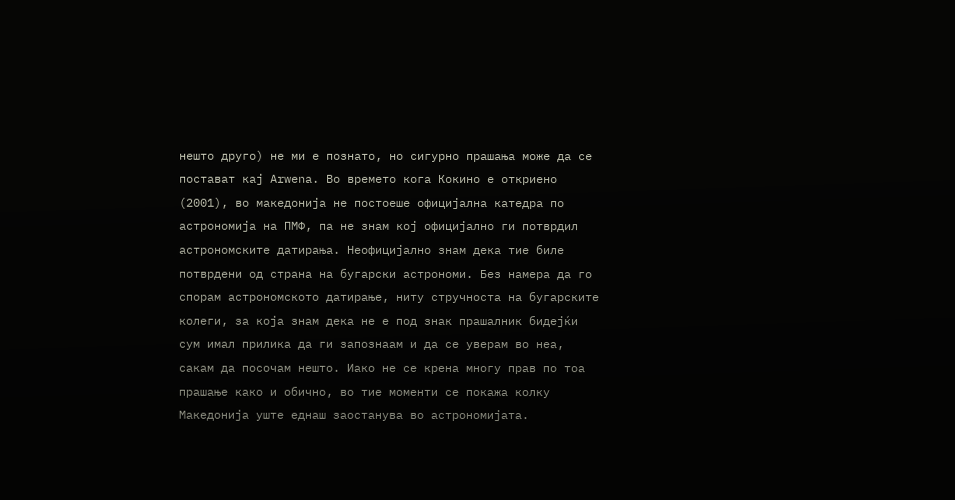нешто друго) не ми е познато, но сигурно прашања може да се постават кај Arwena. Во времето кога Кокино е откриено (2001), во македонија не постоеше официјална катедра по астрономија на ПМФ, па не знам кој официјално ги потврдил астрономските датирања. Неофицијално знам дека тие биле потврдени од страна на бугарски астрономи. Без намера да го спорам астрономското датирање, ниту стручноста на бугарските колеги, за која знам дека не е под знак прашалник бидејќи сум имал прилика да ги запознаам и да се уверам во неа, сакам да посочам нешто. Иако не се крена многу прав по тоа прашање како и обично, во тие моменти се покажа колку Македонија уште еднаш заостанува во астрономијата.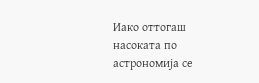Иако оттогаш насоката по астрономија се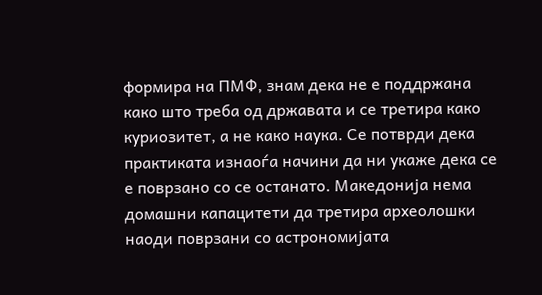формира на ПМФ, знам дека не е поддржана како што треба од државата и се третира како куриозитет, а не како наука. Се потврди дека практиката изнаоѓа начини да ни укаже дека се е поврзано со се останато. Македонија нема домашни капацитети да третира археолошки наоди поврзани со астрономијата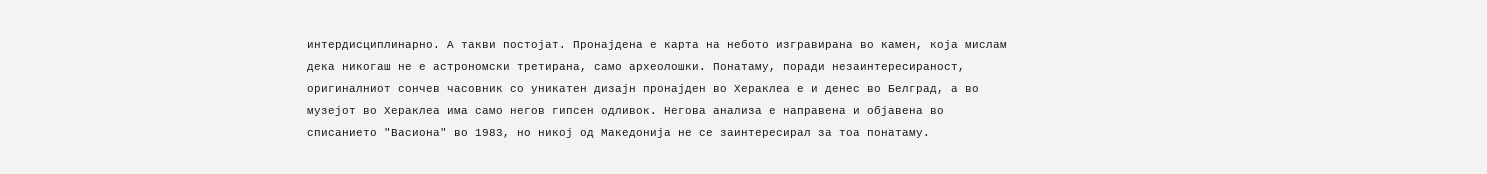интердисциплинарно. А такви постојат. Пронајдена е карта на небото изгравирана во камен, која мислам дека никогаш не е астрономски третирана, само археолошки. Понатаму, поради незаинтересираност, оригиналниот сончев часовник со уникатен дизајн пронајден во Хераклеа е и денес во Белград, а во музејот во Хераклеа има само негов гипсен одливок. Негова анализа е направена и објавена во списанието "Васиона" во 1983, но никој од Македонија не се заинтересирал за тоа понатаму.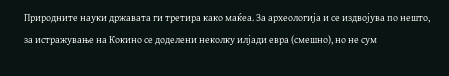Природните науки државата ги третира како маќеа. За археологија и се издвојува по нешто, за истражување на Кокино се доделени неколку илјади евра (смешно), но не сум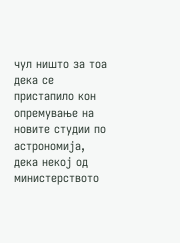чул ништо за тоа дека се пристапило кон опремување на новите студии по астрономија, дека некој од министерството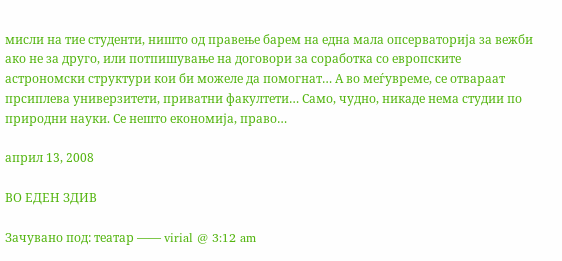мисли на тие студенти, ништо од правење барем на една мала опсерваторија за вежби ако не за друго, или потпишување на договори за соработка со европските астрономски структури кои би можеле да помогнат… А во меѓувреме, се отвараат прсиплева универзитети, приватни факултети… Само, чудно, никаде нема студии по природни науки. Се нешто економија, право…

април 13, 2008

ВО ЕДЕН ЗДИВ

Зачувано под: театар —— virial @ 3:12 am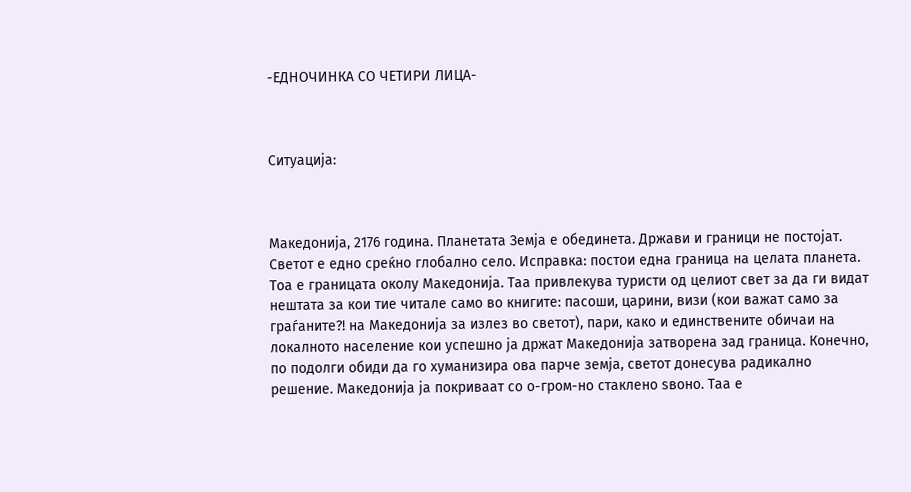-ЕДНОЧИНКА СО ЧЕТИРИ ЛИЦА-



Ситуација:



Македонија, 2176 година. Планетата Земја е обединета. Држави и граници не постојат. Светот е едно среќно глобално село. Исправка: постои една граница на целата планета. Тоа е границата околу Македонија. Таа привлекува туристи од целиот свет за да ги видат нештата за кои тие читале само во книгите: пасоши, царини, визи (кои важат само за граѓаните?! на Македонија за излез во светот), пари, како и единствените обичаи на локалното население кои успешно ја држат Македонија затворена зад граница. Конечно, по подолги обиди да го хуманизира ова парче земја, светот донесува радикално решение. Македонија ја покриваат со о-гром-но стаклено ѕвоно. Таа е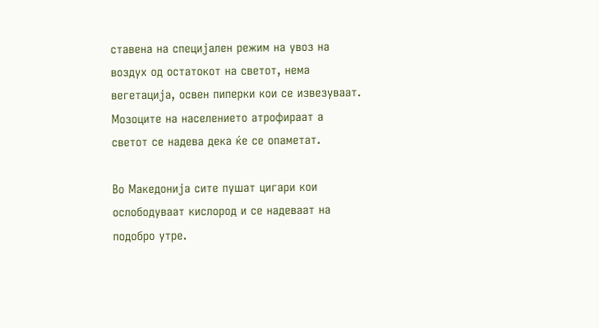ставена на специјален режим на увоз на воздух од остатокот на светот, нема вегетација, освен пиперки кои се извезуваат. Мозоците на населението атрофираат а светот се надева дека ќе се опаметат.

Во Македонија сите пушат цигари кои ослободуваат кислород и се надеваат на подобро утре.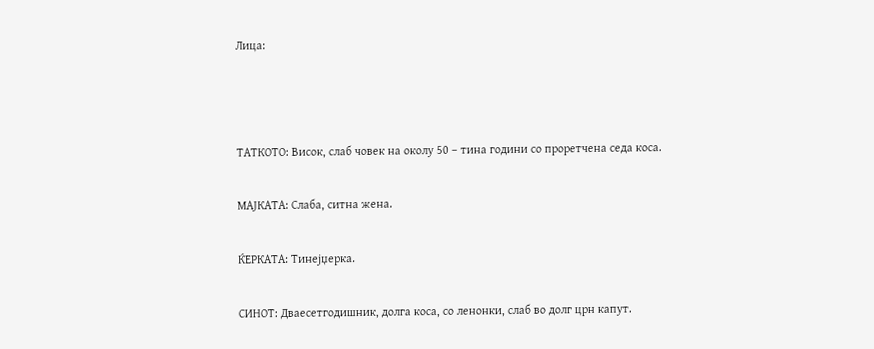Лица:



ТАТКОТО: Висок, слаб човек на околу 50 – тина години со проретчена седа коса.

МАЈКАТА: Слаба, ситна жена.

ЌЕРКАТА: Тинејџерка.

СИНОТ: Дваесетгодишник, долга коса, со ленонки, слаб во долг црн капут.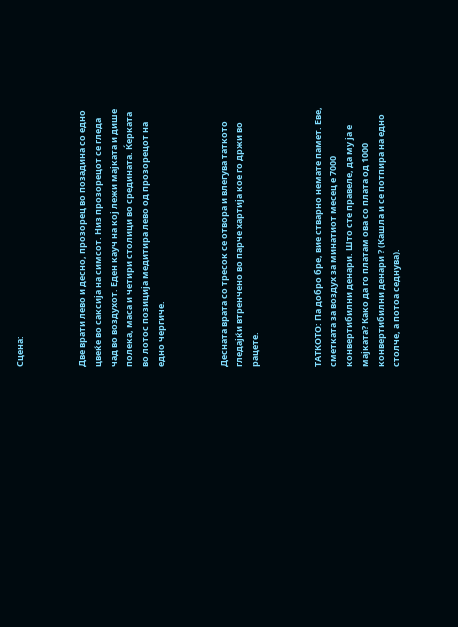Сцена:



Две врати лево и десно, прозорец во позадина со едно цвеќе во саксија на симсот. Низ прозорецот се гледа чад во воздухот. Еден кауч на кој лежи мајката и дише полека, маса и четири столици во средината. Ќерката во лотос позиција медитира лево од прозорецот на едно чергиче.



Десната врата со тресок се отвора и влегува таткото гледајќи втренчено во парче хартија кое го држи во рацете.



ТАТКОТО: Па добро бре, вие стварно немате памет. Еве, сметката за воздух за минатиот месец е 7000 конвертибилни денари. Што сте правеле, да му ја е мајката? Како да го платам ова со плата од 1000 конвертибилни денари ? (Кашла и се потпира на едно столче, а потоа седнува).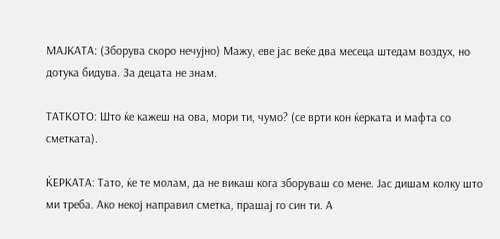МАЈКАТА: (Зборува скоро нечујно) Мажу, еве јас веќе два месеца штедам воздух, но дотука бидува. За децата не знам.

ТАТКОТО: Што ќе кажеш на ова, мори ти, чумо? (се врти кон ќерката и мафта со сметката).

ЌЕРКАТА: Тато, ќе те молам, да не викаш кога зборуваш со мене. Јас дишам колку што ми треба. Ако некој направил сметка, прашај го син ти. А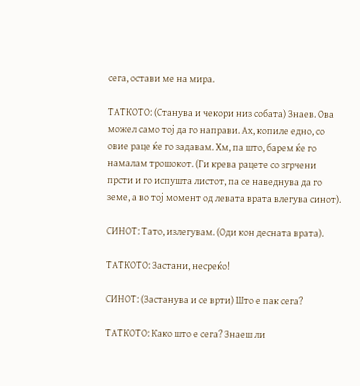сега, остави ме на мира.

ТАТКОТО: (Станува и чекори низ собата) Знаев. Ова можел само тој да го направи. Ах, копиле едно, со овие раце ќе го задавам. Хм, па што, барем ќе го намалам трошокот. (Ги крева рацете со згрчени прсти и го испушта листот, па се наведнува да го земе, а во тој момент од левата врата влегува синот).

СИНОТ: Тато, излегувам. (Оди кон десната врата).

ТАТКОТО: Застани, несреќо!

СИНОТ: (Застанува и се врти) Што е пак сега?

ТАТКОТО: Како што е сега? Знаеш ли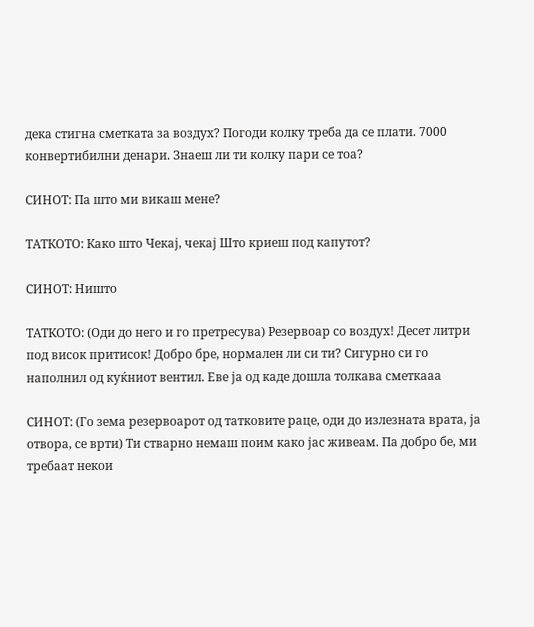дека стигна сметката за воздух? Погоди колку треба да се плати. 7000 конвертибилни денари. Знаеш ли ти колку пари се тоа?

СИНОТ: Па што ми викаш мене?

ТАТКОТО: Како што Чекај, чекај Што криеш под капутот?

СИНОТ: Ништо

ТАТКОТО: (Оди до него и го претресува) Резервоар со воздух! Десет литри под висок притисок! Добро бре, нормален ли си ти? Сигурно си го наполнил од куќниот вентил. Еве ја од каде дошла толкава сметкааа

СИНОТ: (Го зема резервоарот од татковите раце, оди до излезната врата, ја отвора, се врти) Ти стварно немаш поим како јас живеам. Па добро бе, ми требаат некои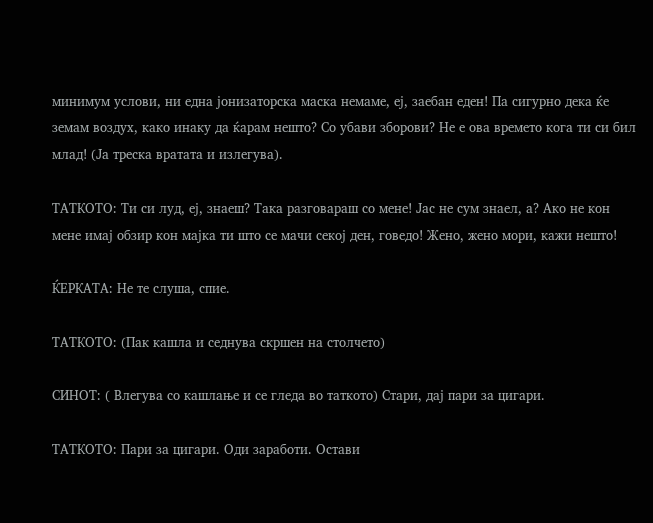минимум услови, ни една јонизаторска маска немаме, еј, заебан еден! Па сигурно дека ќе земам воздух, како инаку да ќарам нешто? Со убави зборови? Не е ова времето кога ти си бил млад! (Ја треска вратата и излегува).

ТАТКОТО: Ти си луд, еј, знаеш? Така разговараш со мене! Јас не сум знаел, а? Ако не кон мене имај обзир кон мајка ти што се мачи секој ден, говедо! Жено, жено мори, кажи нешто!

ЌЕРКАТА: Не те слуша, спие.

ТАТКОТО: (Пак кашла и седнува скршен на столчето)

СИНОТ: ( Влегува со кашлање и се гледа во таткото) Стари, дај пари за цигари.

ТАТКОТО: Пари за цигари. Оди заработи. Остави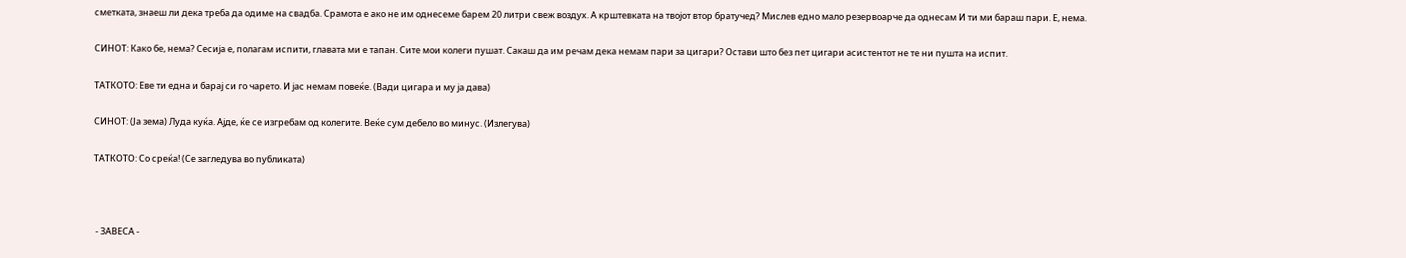сметката, знаеш ли дека треба да одиме на свадба. Срамота е ако не им однесеме барем 20 литри свеж воздух. А крштевката на твојот втор братучед? Мислев едно мало резервоарче да однесам И ти ми бараш пари. Е, нема.

СИНОТ: Како бе, нема? Сесија е, полагам испити, главата ми е тапан. Сите мои колеги пушат. Сакаш да им речам дека немам пари за цигари? Остави што без пет цигари асистентот не те ни пушта на испит.

ТАТКОТО: Еве ти една и барај си го чарето. И јас немам повеќе. (Вади цигара и му ја дава)

СИНОТ: (Ја зема) Луда куќа. Ајде, ќе се изгребам од колегите. Веќе сум дебело во минус. (Излегува)

ТАТКОТО: Со среќа! (Се загледува во публиката)



 - ЗАВЕСА -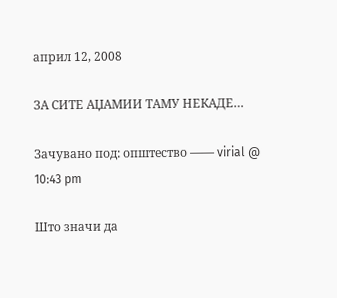април 12, 2008

ЗА СИТЕ АЏАМИИ ТАМУ НЕКАДЕ…

Зачувано под: општество —— virial @ 10:43 pm

Што значи да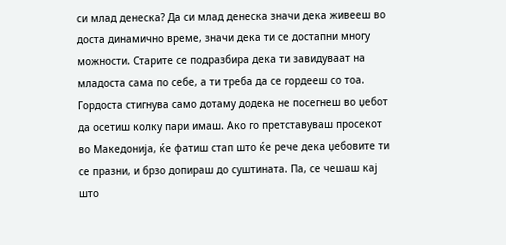си млад денеска? Да си млад денеска значи дека живееш во доста динамично време, значи дека ти се достапни многу можности. Старите се подразбира дека ти завидуваат на младоста сама по себе, а ти треба да се гордееш со тоа. Гордоста стигнува само дотаму додека не посегнеш во џебот да осетиш колку пари имаш. Ако го претставуваш просекот во Македонија, ќе фатиш стап што ќе рече дека џебовите ти се празни, и брзо допираш до суштината. Па, се чешаш кај што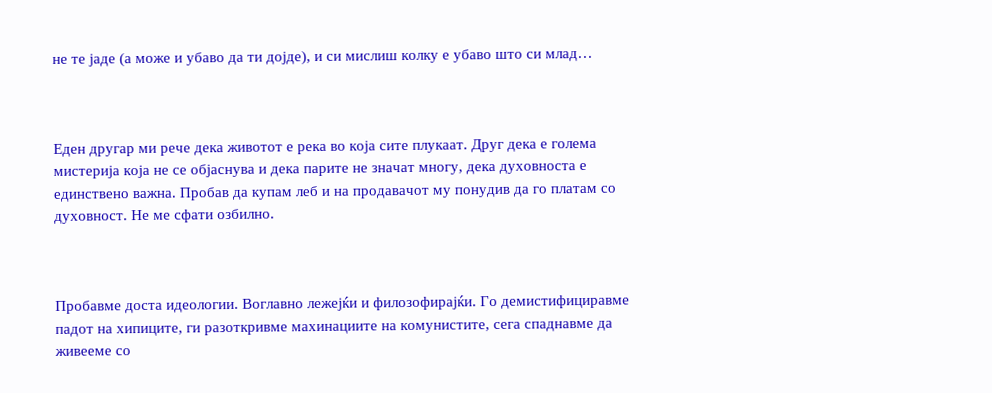не те јаде (а може и убаво да ти дојде), и си мислиш колку е убаво што си млад…



Еден другар ми рече дека животот е река во која сите плукаат. Друг дека е голема мистерија која не се објаснува и дека парите не значат многу, дека духовноста е единствено важна. Пробав да купам леб и на продавачот му понудив да го платам со духовност. Не ме сфати озбилно.



Пробавме доста идеологии. Воглавно лежејќи и филозофирајќи. Го демистифициравме падот на хипиците, ги разоткривме махинациите на комунистите, сега спаднавме да живееме со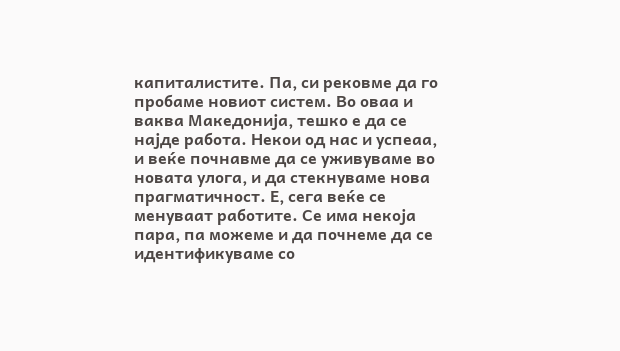капиталистите. Па, си рековме да го пробаме новиот систем. Во оваа и ваква Македонија, тешко е да се најде работа. Некои од нас и успеаа, и веќе почнавме да се уживуваме во новата улога, и да стекнуваме нова прагматичност. Е, сега веќе се менуваат работите. Се има некоја пара, па можеме и да почнеме да се идентификуваме со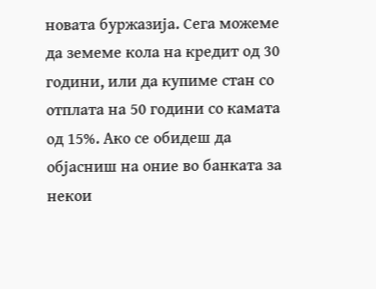новата буржазија. Сега можеме да земеме кола на кредит од 30 години, или да купиме стан со отплата на 50 години со камата од 15%. Ако се обидеш да објасниш на оние во банката за некои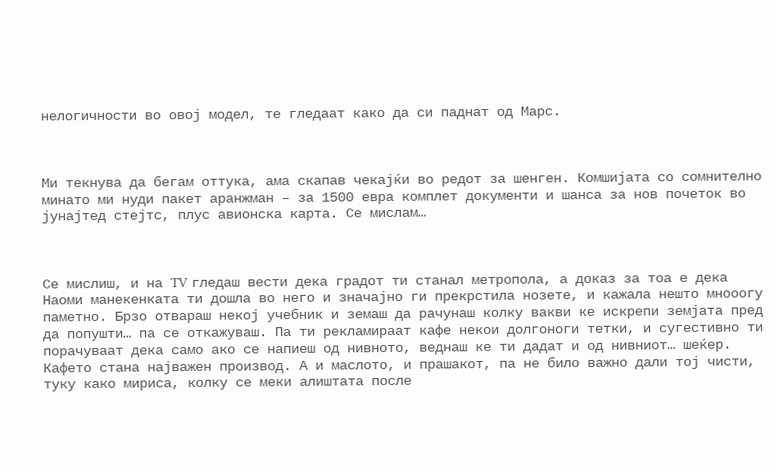нелогичности во овој модел, те гледаат како да си паднат од Марс.



Ми текнува да бегам оттука, ама скапав чекајќи во редот за шенген. Комшијата со сомнително минато ми нуди пакет аранжман – за 1500 евра комплет документи и шанса за нов почеток во јунајтед стејтс, плус авионска карта. Се мислам…



Се мислиш, и на TV гледаш вести дека градот ти станал метропола, а доказ за тоа е дека Наоми манекенката ти дошла во него и значајно ги прекрстила нозете, и кажала нешто мнооогу паметно. Брзо отвараш некој учебник и земаш да рачунаш колку вакви ке искрепи земјата пред да попушти… па се откажуваш. Па ти рекламираат кафе некои долгоноги тетки, и сугестивно ти порачуваат дека само ако се напиеш од нивното, веднаш ке ти дадат и од нивниот… шеќер. Кафето стана најважен производ. А и маслото, и прашакот, па не било важно дали тој чисти, туку како мириса, колку се меки алиштата после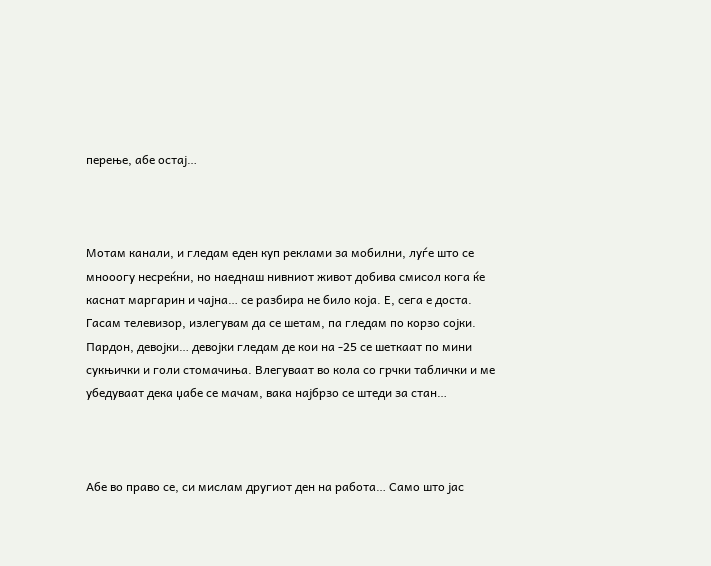перење, абе остај…



Мотам канали, и гледам еден куп реклами за мобилни, луѓе што се мнооогу несреќни, но наеднаш нивниот живот добива смисол кога ќе каснат маргарин и чајна… се разбира не било која. Е, сега е доста. Гасам телевизор, излегувам да се шетам, па гледам по корзо сојки. Пардон, девојки… девојки гледам де кои на -25 се шеткаат по мини сукњички и голи стомачиња. Влегуваат во кола со грчки таблички и ме убедуваат дека џабе се мачам, вака најбрзо се штеди за стан…



Абе во право се, си мислам другиот ден на работа… Само што јас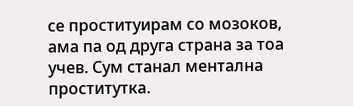се проституирам со мозоков, ама па од друга страна за тоа учев. Сум станал ментална проститутка.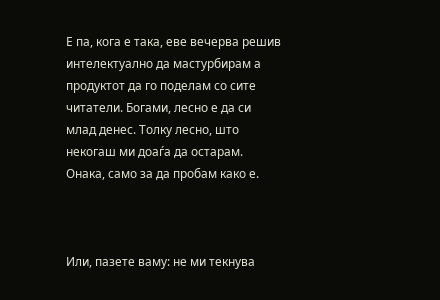Е па, кога е така, еве вечерва решив интелектуално да мастурбирам а продуктот да го поделам со сите читатели. Богами, лесно е да си млад денес. Толку лесно, што некогаш ми доаѓа да остарам. Онака, само за да пробам како е.



Или, пазете ваму: не ми текнува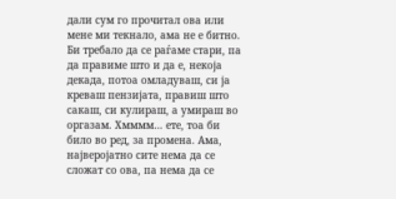дали сум го прочитал ова или мене ми текнало, ама не е битно. Би требало да се раѓаме стари, па да правиме што и да е, некоја декада, потоа омладуваш, си ја креваш пензијата, правиш што сакаш, си кулираш, а умираш во оргазам. Хмммм… ете, тоа би било во ред, за промена. Ама, најверојатно сите нема да се сложат со ова, па нема да се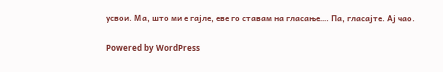усвои. Ма, што ми е гајле, еве го ставам на гласање…. Па, гласајте. Ај чао.

Powered by WordPress